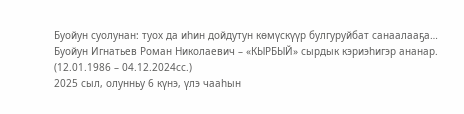Буойун суолунан: туох да иһин дойдутун көмүскүүр булгуруйбат санаалааҕа…
Буойун Игнатьев Роман Николаевич – «КЫРБЫЙ» сырдык кэриэһигэр ананар.
(12.01.1986 – 04.12.2024сс.)
2025 сыл, олунньу 6 күнэ, үлэ чааһын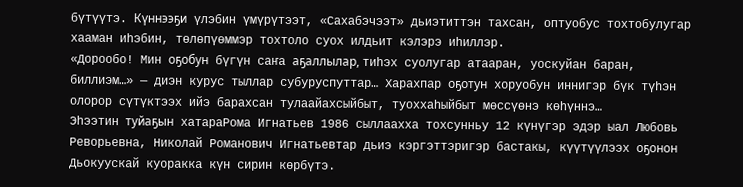бүтүүтэ. Күннээҕи үлэбин үмүрүтээт, «Сахабэчээт» дьиэтиттэн тахсан, оптуобус тохтобулугар хааман иһэбин, төлөпүөммэр тохтоло суох илдьит кэлэрэ иһиллэр.
«Дорообо! Мин оҕобун бүгүн саҥа аҕаллылар, тиһэх суолугар атааран, уоскуйан баран, биллиэм…» — диэн курус тыллар субуруспуттар… Харахпар оҕотун хоруобун иннигэр бүк түһэн олорор сүтүктээх ийэ барахсан тулаайахсыйбыт, туоххаһыйбыт мөссүөнэ көһүннэ…
Эһээтин туйаҕын хатараРома Игнатьев 1986 сыллаахха тохсунньу 12 күнүгэр эдэр ыал Любовь Реворьевна, Николай Романович Игнатьевтар дьиэ кэргэттэригэр бастакы, күүтүүлээх оҕонон Дьокуускай куоракка күн сирин көрбүтэ.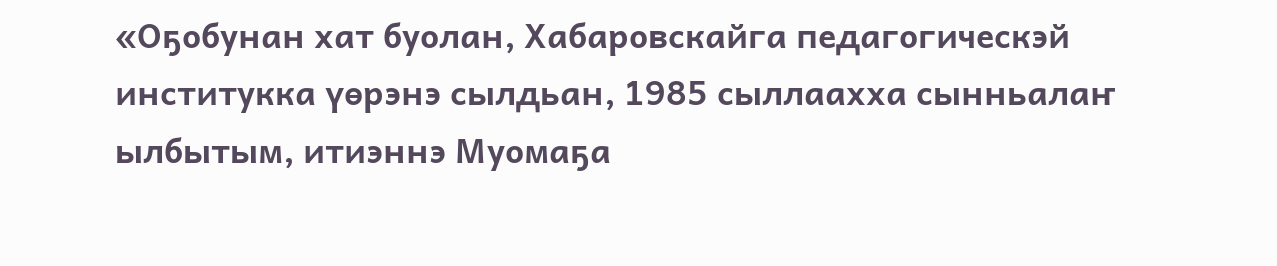«Оҕобунан хат буолан, Хабаровскайга педагогическэй институкка үөрэнэ сылдьан, 1985 сыллаахха сынньалаҥ ылбытым, итиэннэ Муомаҕа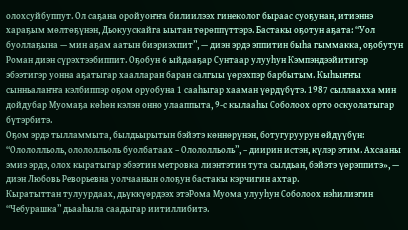олохсуйбуппут. Ол саҕана оройуоҥҥа билиилээх гинеколог быраас суоҕунан, итиэннэ хараҕым мөлтөҕүнэн, Дьокуускайга ыытан төрөппүттэрэ. Бастакы оҕотун аҕата: “Уол буоллаҕына — мин аҕам аатын биэриэхпит”, — диэн эрдэ эппитин быһа гыммакка, оҕобутун Роман диэн сүрэхтээбиппит. Оҕобун 6 ыйдааҕар Сунтаар улууһун Кэмпэндээйитигэр эбээтигэр уонна аҕатыгар хаалларан баран салгыы үөрэхпэр барбытым. Кыһыҥҥы сынньалаҥҥа кэлбиппэр оҕом оруобуна 1 сааһыгар хааман үөрдүбүтэ. 1987 сыллаахха мин дойдубар Муомаҕа көһөн кэлэн онно улааппыта, 9-с кылааһы Соболоох орто оскуолатыгар бүтэрбитэ.
Оҕом эрдэ тылламмыта, былдьырытын бэйэтэ көннөрүнэн, ботугуруурун өйдүүбүн: “Олололльоль, олололльоль буолбатаах – Олололльоль”, – диирин истэн, күлэр этим. Ахсааны эмиэ эрдэ, олох кыратыгар эбээтин метровка лиэнтэтин тута сылдьан, бэйэтэ үөрэппитэ», — диэн Любовь Реворьевна уолчаанын олоҕун бастакы кэрчигин ахтар.
Кыратыттан тулуурдаах, дьүккүөрдээх этэРома Муома улууһун Соболоох нэһилиэгин “Чебурашка” дьааһыла саадыгар иитиллибитэ.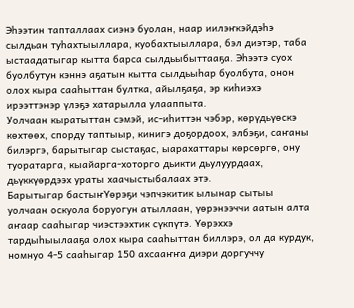Эһээтин тапталлаах сиэнэ буолан, наар иилэҥкэйдэһэ сылдьан туһахтыыллара, куобахтыыллара, бэл диэтэр, таба ыстаадатыгар кытта барса сылдьыбыттааҕа. Эһээтэ суох буолбутун кэннэ аҕатын кытта сылдьыһар буолбута, онон олох кыра сааһыттан бултка, айылҕаҕа, эр киһиэхэ ирээттэнэр үлэҕэ хатарылла улааппыта.
Уолчаан кыратыттан сэмэй, ис-иһиттэн чэбэр, көрүдьүөскэ көхтөөх, спорду таптыыр, кинигэ доҕордоох, элбэҕи, саҥаны билэргэ, барытыгар сыстаҕас, ыарахаттары көрсөргө, ону туоратарга, кыайарга-хоторго дьикти дьулуурдаах, дьүккүөрдээх ураты хаачыстыбалаах этэ.
Барытыгар бастыҥҮөрэҕи чэпчэкитик ылынар сытыы уолчаан оскуола боруогун атыллаан, үөрэнээччи аатын алта аҥаар сааһыгар чиэстээхтик сүкпүтэ. Үөрэххэ тардыһыылааҕа олох кыра сааһыттан биллэрэ, ол да курдук, номнуо 4-5 сааһыгар 150 ахсааҥҥа диэри доргуччу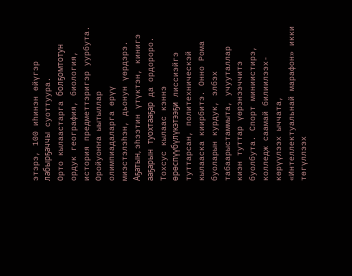этэрэ, 100 иһинэн өйүгэр лабырҕаччы суоттуура.
Орто кылаастарга болҕомтотун ордук география, биология, история предметтэригэр уурбута. Оройуоҥҥа ыытыллар олимпиадаларга өрүү миэстэлэһэн, дьонун үөрдэрэ. Аҕатын, эһээтин үтүктэн, кинигэ ааҕарын туохтааҕар да ордороро.
Тохсус кылаас кэннэ өрөспүүбүлүкэтээҕи лиссиэйгэ туттарсан, политехническэй кылааска киирбитэ. Онно Рома буоларын курдук, элбэх табаарыстаммыта, учууталлар киэн туттар үөрэнээччитэ буолбута. Спорт миниистирэ, колледж саамай билиилээх-көрүүлээх ыччата, «Интеллектуальнай марафон» икки төгүллээх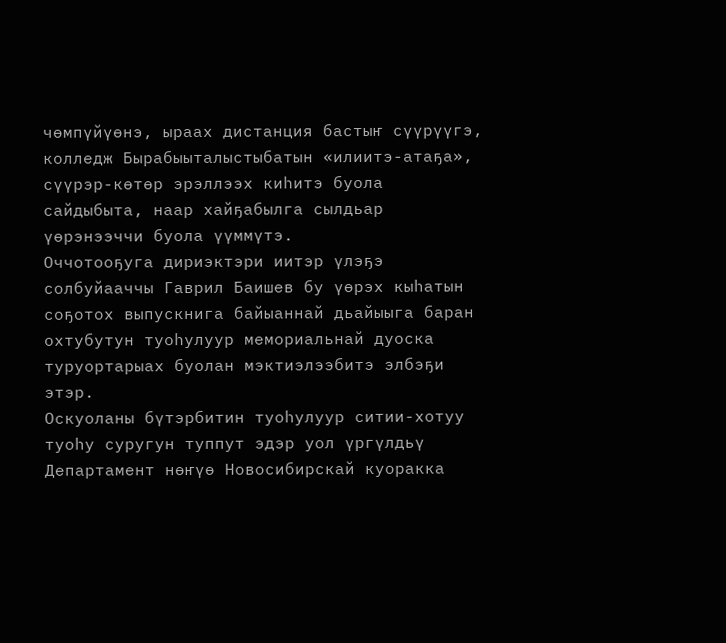чөмпүйүөнэ, ыраах дистанция бастыҥ сүүрүүгэ, колледж Бырабыыталыстыбатын «илиитэ-атаҕа», сүүрэр-көтөр эрэллээх киһитэ буола сайдыбыта, наар хайҕабылга сылдьар үөрэнээччи буола үүммүтэ.
Оччотооҕуга дириэктэри иитэр үлэҕэ солбуйааччы Гаврил Баишев бу үөрэх кыһатын соҕотох выпускнига байыаннай дьайыыга баран охтубутун туоһулуур мемориальнай дуоска туруортарыах буолан мэктиэлээбитэ элбэҕи этэр.
Оскуоланы бүтэрбитин туоһулуур ситии-хотуу туоһу суругун туппут эдэр уол үргүлдьү Департамент нөҥүө Новосибирскай куоракка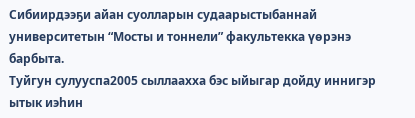Сибиирдээҕи айан суолларын судаарыстыбаннай университетын “Мосты и тоннели” факультекка үөрэнэ барбыта.
Туйгун сулууспа2005 сыллаахха бэс ыйыгар дойду иннигэр ытык иэһин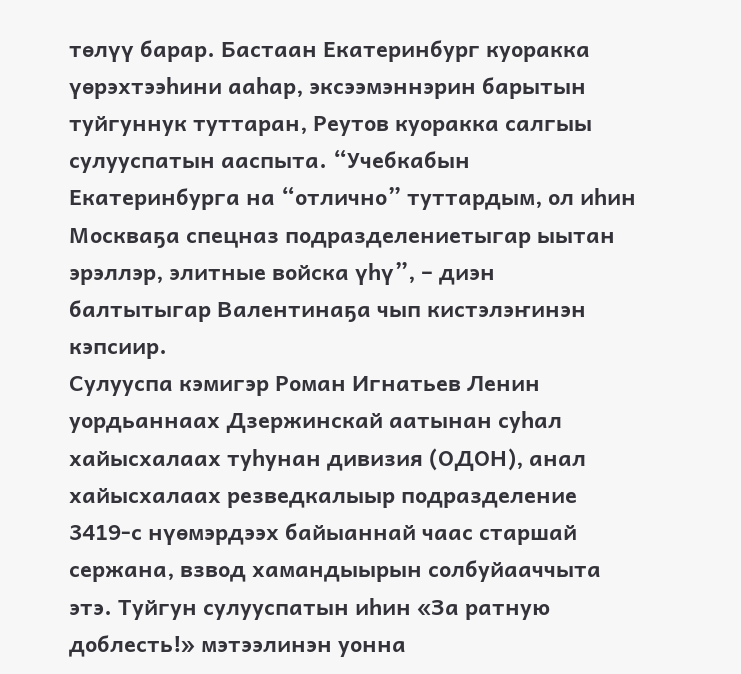төлүү барар. Бастаан Екатеринбург куоракка үөрэхтээһини ааһар, эксээмэннэрин барытын туйгуннук туттаран, Реутов куоракка салгыы сулууспатын ааспыта. “Учебкабын Екатеринбурга на “отлично” туттардым, ол иһин Москваҕа спецназ подразделениетыгар ыытан эрэллэр, элитные войска үһү”, – диэн балтытыгар Валентинаҕа чып кистэлэҥинэн кэпсиир.
Сулууспа кэмигэр Роман Игнатьев Ленин уордьаннаах Дзержинскай аатынан суһал хайысхалаах туһунан дивизия (ОДОН), анал хайысхалаах резведкалыыр подразделение 3419-с нүөмэрдээх байыаннай чаас старшай сержана, взвод хамандыырын солбуйааччыта этэ. Туйгун сулууспатын иһин «За ратную доблесть!» мэтээлинэн уонна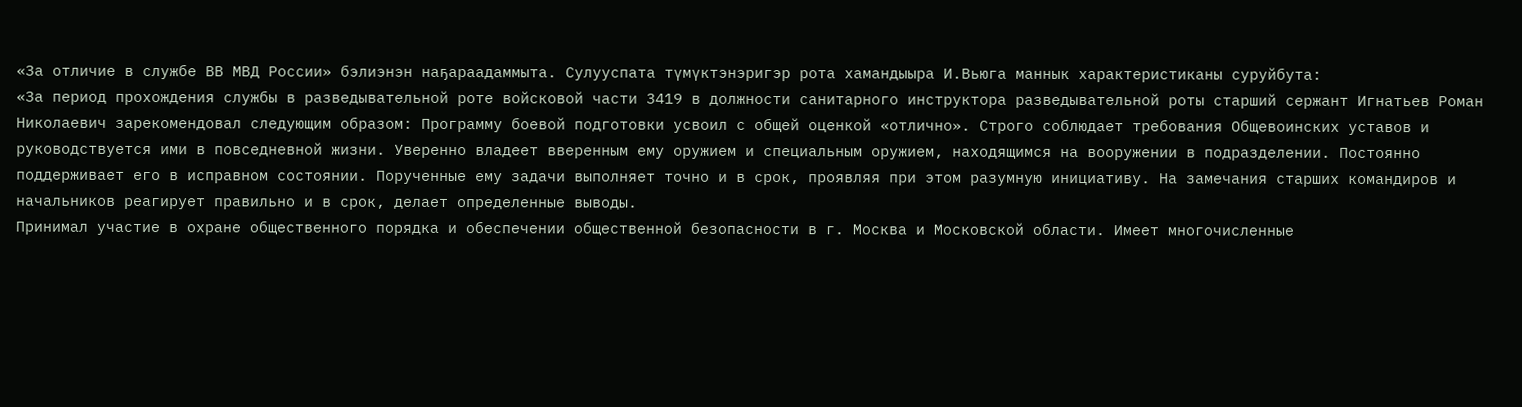«За отличие в службе ВВ МВД России» бэлиэнэн наҕараадаммыта. Сулууспата түмүктэнэригэр рота хамандыыра И.Вьюга маннык характеристиканы суруйбута:
«За период прохождения службы в разведывательной роте войсковой части 3419 в должности санитарного инструктора разведывательной роты старший сержант Игнатьев Роман Николаевич зарекомендовал следующим образом: Программу боевой подготовки усвоил с общей оценкой «отлично». Строго соблюдает требования Общевоинских уставов и руководствуется ими в повседневной жизни. Уверенно владеет вверенным ему оружием и специальным оружием, находящимся на вооружении в подразделении. Постоянно поддерживает его в исправном состоянии. Порученные ему задачи выполняет точно и в срок, проявляя при этом разумную инициативу. На замечания старших командиров и начальников реагирует правильно и в срок, делает определенные выводы.
Принимал участие в охране общественного порядка и обеспечении общественной безопасности в г. Москва и Московской области. Имеет многочисленные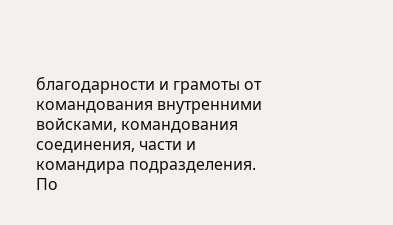благодарности и грамоты от командования внутренними войсками, командования соединения, части и командира подразделения.
По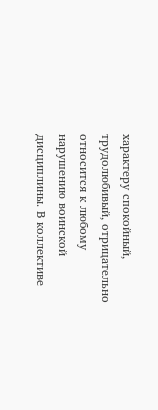характеру спокойный, трудолюбивый, отрицательно относится к любому нарушению воинской дисциплины. В коллективе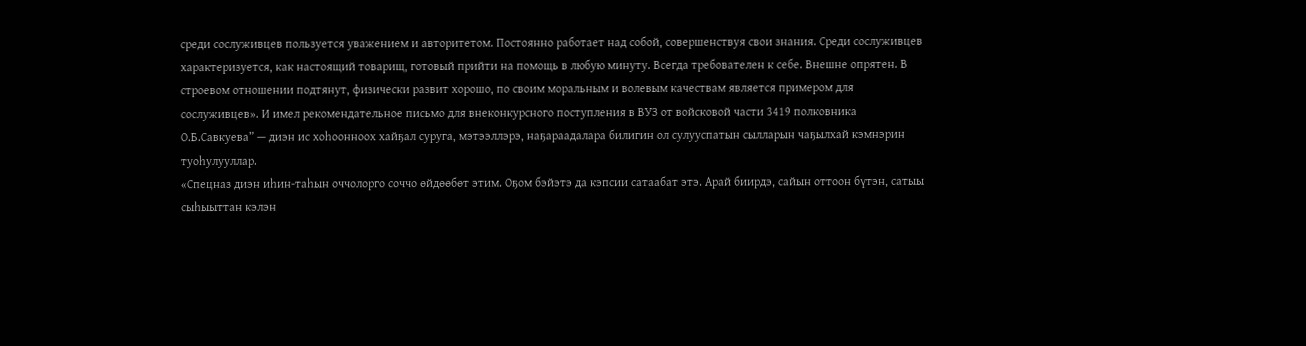среди сослуживцев пользуется уважением и авторитетом. Постоянно работает над собой, совершенствуя свои знания. Среди сослуживцев характеризуется, как настоящий товарищ, готовый прийти на помощь в любую минуту. Всегда требователен к себе. Внешне опрятен. В строевом отношении подтянут, физически развит хорошо, по своим моральным и волевым качествам является примером для сослуживцев». И имел рекомендательное письмо для внеконкурсного поступления в ВУЗ от войсковой части 3419 полковника О.Б.Савкуева” — диэн ис хоһоонноох хайҕал суруга, мэтээллэрэ, наҕараадалара билигин ол сулууспатын сылларын чаҕылхай кэмнэрин туоһулууллар.
«Спецназ диэн иһин-таһын оччолорго соччо өйдөөбөт этим. Оҕом бэйэтэ да кэпсии сатаабат этэ. Арай биирдэ, сайын оттоон бүтэн, сатыы сыһыыттан кэлэн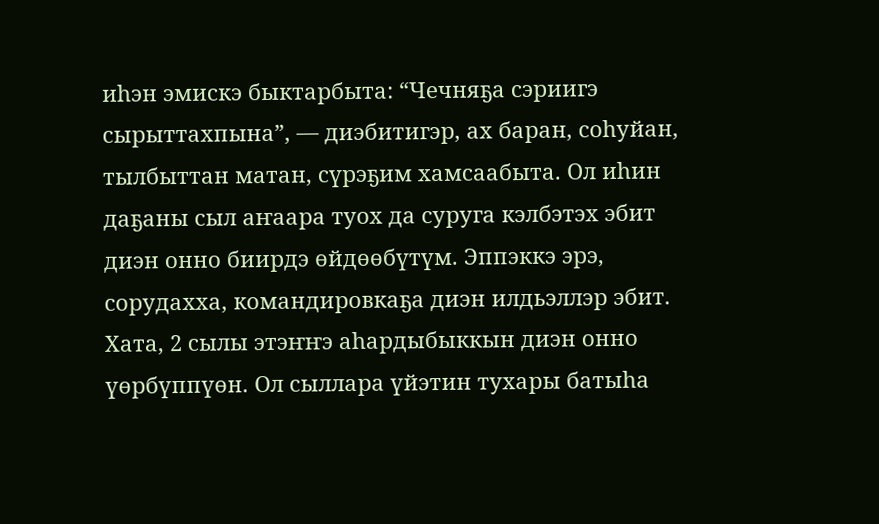иһэн эмискэ быктарбыта: “Чечняҕа сэриигэ сырыттахпына”, — диэбитигэр, ах баран, соһуйан, тылбыттан матан, сүрэҕим хамсаабыта. Ол иһин даҕаны сыл аҥаара туох да суруга кэлбэтэх эбит диэн онно биирдэ өйдөөбүтүм. Эппэккэ эрэ, сорудахха, командировкаҕа диэн илдьэллэр эбит. Хата, 2 сылы этэҥҥэ аһардыбыккын диэн онно үөрбүппүөн. Ол сыллара үйэтин тухары батыһа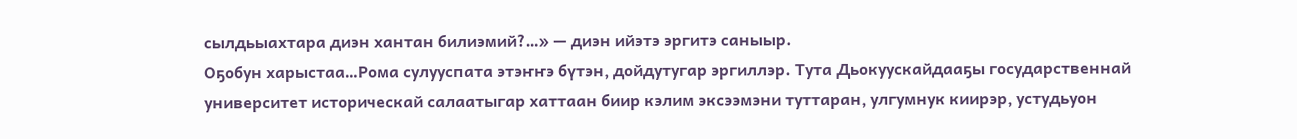сылдьыахтара диэн хантан билиэмий?…» — диэн ийэтэ эргитэ саныыр.
Оҕобун харыстаа…Рома сулууспата этэҥҥэ бүтэн, дойдутугар эргиллэр. Тута Дьокуускайдааҕы государственнай университет историческай салаатыгар хаттаан биир кэлим эксээмэни туттаран, улгумнук киирэр, устудьуон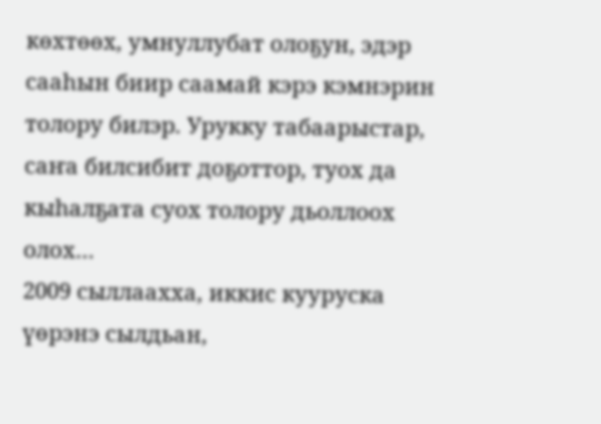көхтөөх, умнуллубат олоҕун, эдэр сааһын биир саамай кэрэ кэмнэрин толору билэр. Урукку табаарыстар, саҥа билсибит доҕоттор, туох да кыһалҕата суох толору дьоллоох олох…
2009 сыллаахха, иккис кууруска үөрэнэ сылдьан,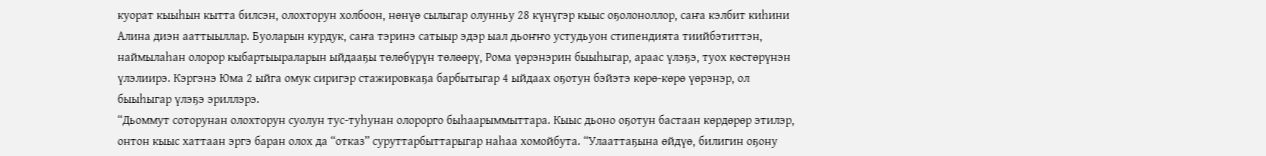куорат кыыһын кытта билсэн, олохторун холбоон, нөнүө сылыгар олунньу 28 күнүгэр кыыс оҕолоноллор, саҥа кэлбит киһини Алина диэн ааттыыллар. Буоларын курдук, саҥа тэринэ сатыыр эдэр ыал дьоҥҥо устудьуон стипендията тиийбэтиттэн, наймылаһан олорор кыбартыыраларын ыйдааҕы төлөбүрүн төлөөрү, Рома үөрэнэрин быыһыгар, араас үлэҕэ, туох көстөрүнэн үлэлиирэ. Кэргэнэ Юма 2 ыйга омук сиригэр стажировкаҕа барбытыгар 4 ыйдаах оҕотун бэйэтэ көрө-көрө үөрэнэр, ол быыһыгар үлэҕэ эриллэрэ.
“Дьоммут соторунан олохторун суолун тус-туһунан олорорго быһаарыммыттара. Кыыс дьоно оҕотун бастаан көрдөрөр этилэр, онтон кыыс хаттаан эргэ баран олох да “отказ” суруттарбыттарыгар наһаа хомойбута. “Улааттаҕына өйдүө, билигин оҕону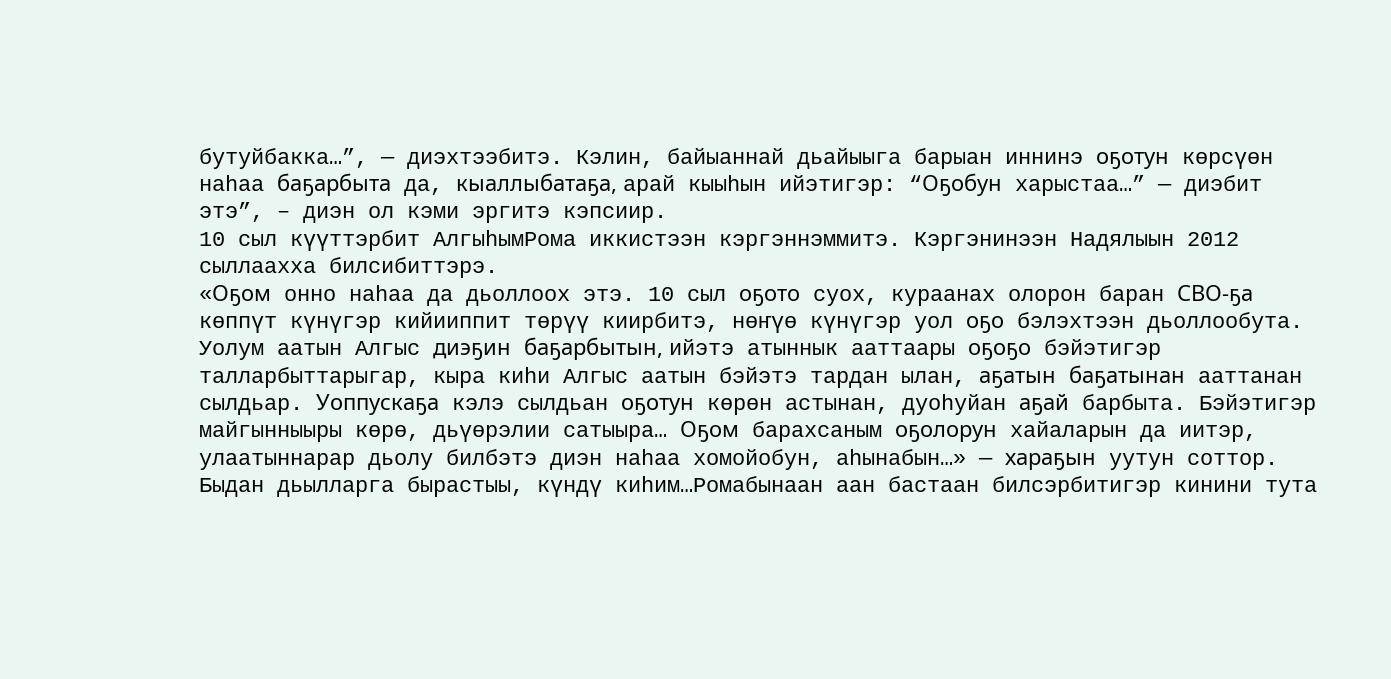бутуйбакка…”, — диэхтээбитэ. Кэлин, байыаннай дьайыыга барыан иннинэ оҕотун көрсүөн наһаа баҕарбыта да, кыаллыбатаҕа, арай кыыһын ийэтигэр: “Оҕобун харыстаа…” — диэбит этэ”, – диэн ол кэми эргитэ кэпсиир.
10 сыл күүттэрбит АлгыһымРома иккистээн кэргэннэммитэ. Кэргэнинээн Надялыын 2012 сыллаахха билсибиттэрэ.
«Оҕом онно наһаа да дьоллоох этэ. 10 сыл оҕото суох, кураанах олорон баран СВО-ҕа көппүт күнүгэр кийииппит төрүү киирбитэ, нөҥүө күнүгэр уол оҕо бэлэхтээн дьоллообута. Уолум аатын Алгыс диэҕин баҕарбытын, ийэтэ атыннык ааттаары оҕоҕо бэйэтигэр талларбыттарыгар, кыра киһи Алгыс аатын бэйэтэ тардан ылан, аҕатын баҕатынан ааттанан сылдьар. Уоппускаҕа кэлэ сылдьан оҕотун көрөн астынан, дуоһуйан аҕай барбыта. Бэйэтигэр майгынныыры көрө, дьүөрэлии сатыыра… Оҕом барахсаным оҕолорун хайаларын да иитэр, улаатыннарар дьолу билбэтэ диэн наһаа хомойобун, аһынабын…» — хараҕын уутун соттор.
Быдан дьылларга бырастыы, күндү киһим…Ромабынаан аан бастаан билсэрбитигэр кинини тута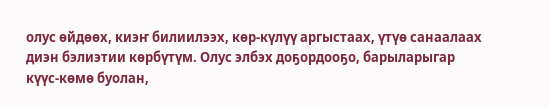олус өйдөөх, киэҥ билиилээх, көр-күлүү аргыстаах, үтүө санаалаах диэн бэлиэтии көрбүтүм. Олус элбэх доҕордооҕо, барыларыгар күүс-көмө буолан,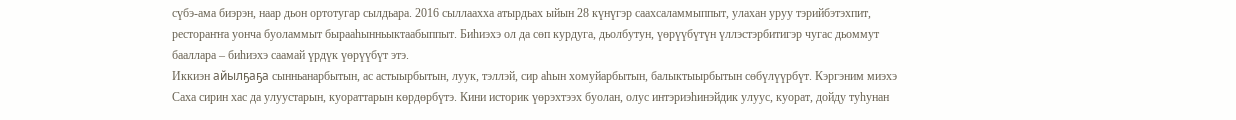сүбэ-ама биэрэн, наар дьон ортотугар сылдьара. 2016 сыллаахха атырдьах ыйын 28 күнүгэр саахсаламмыппыт, улахан уруу тэрийбэтэхпит, рестораҥҥа уонча буоламмыт бырааһынньыктаабыппыт. Биһиэхэ ол да сөп курдуга, дьолбутун, үөрүүбүтүн үллэстэрбитигэр чугас дьоммут бааллара – биһиэхэ саамай үрдүк үөрүүбүт этэ.
Иккиэн айылҕаҕа сынньанарбытын, ас астыырбытын, луук, тэллэй, сир аһын хомуйарбытын, балыктыырбытын сөбүлүүрбүт. Кэргэним миэхэ Саха сирин хас да улуустарын, куораттарын көрдөрбүтэ. Кини историк үөрэхтээх буолан, олус интэриэһинэйдик улуус, куорат, дойду туһунан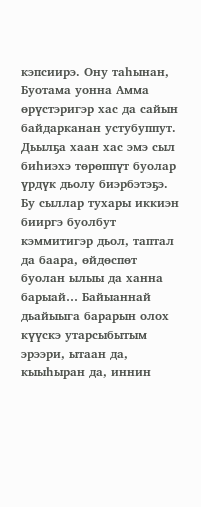кэпсиирэ. Ону таһынан, Буотама уонна Амма өрүстэригэр хас да сайын байдарканан устубуппут.
Дьылҕа хаан хас эмэ сыл биһиэхэ төрөппүт буолар үрдүк дьолу биэрбэтэҕэ. Бу сыллар тухары иккиэн бииргэ буолбут кэммитигэр дьол, таптал да баара, өйдөспөт буолан ылыы да ханна барыай… Байыаннай дьайыыга барарын олох күүскэ утарсыбытым эрээри, ытаан да, кыыһыран да, иннин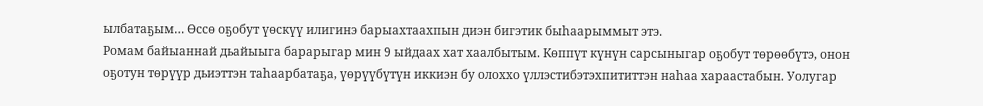ылбатаҕым… Өссө оҕобут үөскүү илигинэ барыахтаахпын диэн бигэтик быһаарыммыт этэ.
Ромам байыаннай дьайыыга барарыгар мин 9 ыйдаах хат хаалбытым. Көппүт күнүн сарсыныгар оҕобут төрөөбүтэ, онон оҕотун төрүүр дьиэттэн таһаарбатаҕа, үөрүүбүтүн иккиэн бу олоххо үллэстибэтэхпититтэн наһаа хараастабын. Уолугар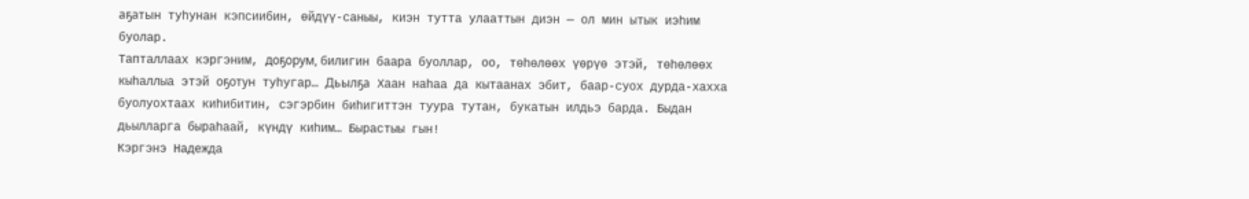аҕатын туһунан кэпсиибин, өйдүү-саныы, киэн тутта улааттын диэн — ол мин ытык иэһим буолар.
Тапталлаах кэргэним, доҕорум, билигин баара буоллар, оо, төһөлөөх үөрүө этэй, төһөлөөх кыһаллыа этэй оҕотун туһугар… Дьылҕа Хаан наһаа да кытаанах эбит, баар-суох дурда-хахха буолуохтаах киһибитин, сэгэрбин биһигиттэн туура тутан, букатын илдьэ барда. Быдан дьылларга быраһаай, күндү киһим… Бырастыы гын!
Кэргэнэ Надежда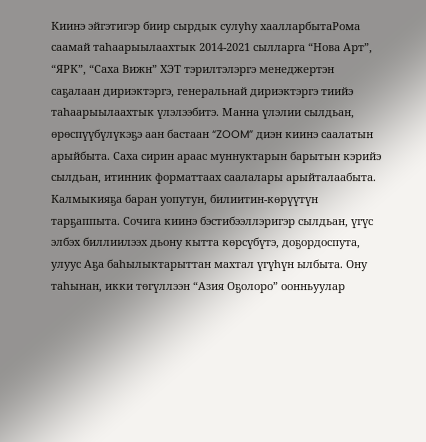Киинэ эйгэтигэр биир сырдык сулуһу хаалларбытаРома саамай таһаарыылаахтык 2014-2021 сылларга “Нова Арт”, “ЯРК”, “Саха Вижн” ХЭТ тэрилтэлэргэ менеджертэн саҕалаан дириэктэргэ, генеральнай дириэктэргэ тиийэ таһаарыылаахтык үлэлээбитэ. Манна үлэлии сылдьан, өрөспүүбүлүкэҕэ аан бастаан “ZOOM” диэн киинэ саалатын арыйбыта. Саха сирин араас муннуктарын барытын кэрийэ сылдьан, итинник форматтаах саалалары арыйталаабыта. Калмыкияҕа баран уопутун, билиитин-көрүүтүн тарҕаппыта. Сочига киинэ бэстибээллэригэр сылдьан, үгүс элбэх биллиилээх дьону кытта көрсүбүтэ, доҕордоспута, улуус Аҕа баһылыктарыттан махтал үгүһүн ылбыта. Ону таһынан, икки төгүллээн “Азия Оҕолоро” оонньуулар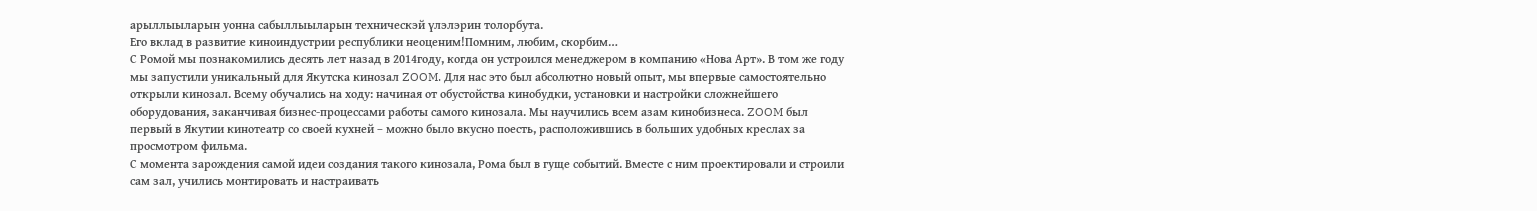арыллыыларын уонна сабыллыыларын техническэй үлэлэрин толорбута.
Его вклад в развитие киноиндустрии республики неоценим!Помним, любим, скорбим…
С Ромой мы познакомились десять лет назад в 2014году, когда он устроился менеджером в компанию «Нова Арт». В том же году мы запустили уникальный для Якутска кинозал ZOOM. Для нас это был абсолютно новый опыт, мы впервые самостоятельно открыли кинозал. Всему обучались на ходу: начиная от обустойства кинобудки, установки и настройки сложнейшего оборудования, заканчивая бизнес-процессами работы самого кинозала. Мы научились всем азам кинобизнеса. ZOOM был первый в Якутии кинотеатр со своей кухней – можно было вкусно поесть, расположившись в больших удобных креслах за просмотром фильма.
С момента зарождения самой идеи создания такого кинозала, Рома был в гуще событий. Вместе с ним проектировали и строили сам зал, учились монтировать и настраивать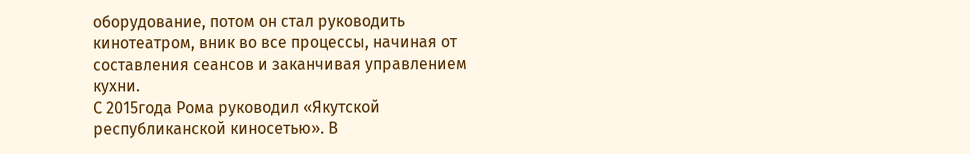оборудование, потом он стал руководить кинотеатром, вник во все процессы, начиная от составления сеансов и заканчивая управлением кухни.
С 2015года Рома руководил «Якутской республиканской киносетью». В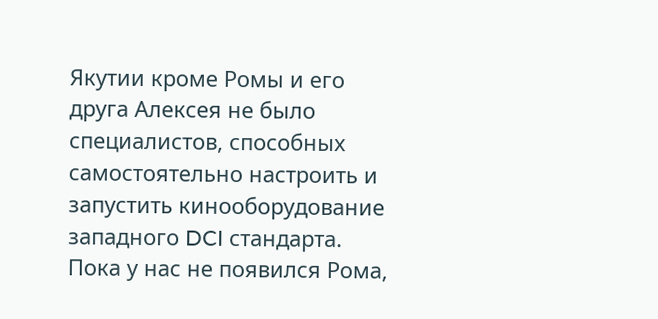Якутии кроме Ромы и его друга Алексея не было специалистов, способных самостоятельно настроить и запустить кинооборудование западного DCI стандарта. Пока у нас не появился Рома,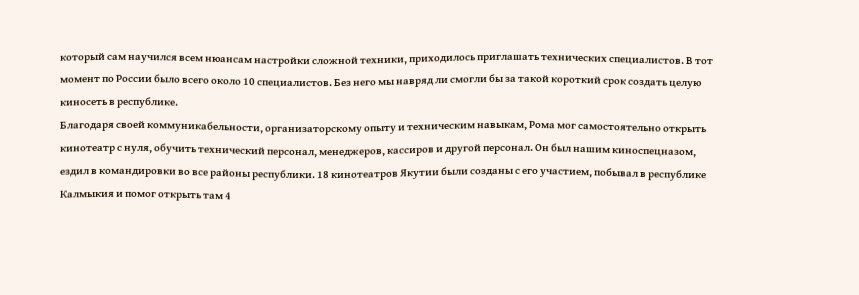который сам научился всем нюансам настройки сложной техники, приходилось приглашать технических специалистов. В тот момент по России было всего около 10 специалистов. Без него мы навряд ли смогли бы за такой короткий срок создать целую киносеть в республике.
Благодаря своей коммуникабельности, организаторскому опыту и техническим навыкам, Рома мог самостоятельно открыть кинотеатр с нуля, обучить технический персонал, менеджеров, кассиров и другой персонал. Он был нашим киноспецназом, ездил в командировки во все районы республики. 18 кинотеатров Якутии были созданы с его участием, побывал в республике Калмыкия и помог открыть там 4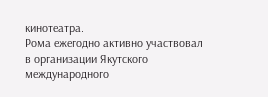кинотеатра.
Рома ежегодно активно участвовал в организации Якутского международного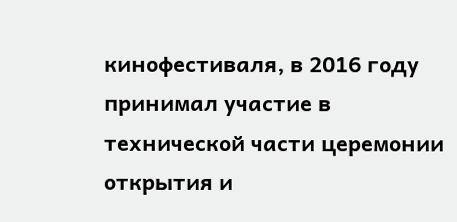кинофестиваля, в 2016 году принимал участие в технической части церемонии открытия и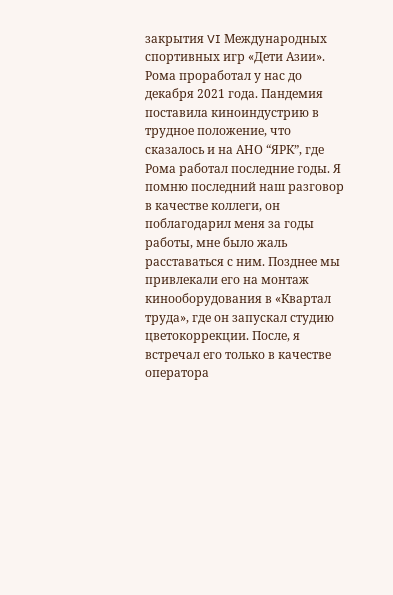закрытия VI Международных спортивных игр «Дети Азии».
Рома проработал у нас до декабря 2021 года. Пандемия поставила киноиндустрию в трудное положение, что сказалось и на АНО “ЯРК”, где Рома работал последние годы. Я помню последний наш разговор в качестве коллеги, он поблагодарил меня за годы работы, мне было жаль расставаться с ним. Позднее мы привлекали его на монтаж кинооборудования в «Квартал труда», где он запускал студию цветокоррекции. После, я встречал его только в качестве оператора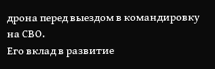дрона перед выездом в командировку на СВО.
Его вклад в развитие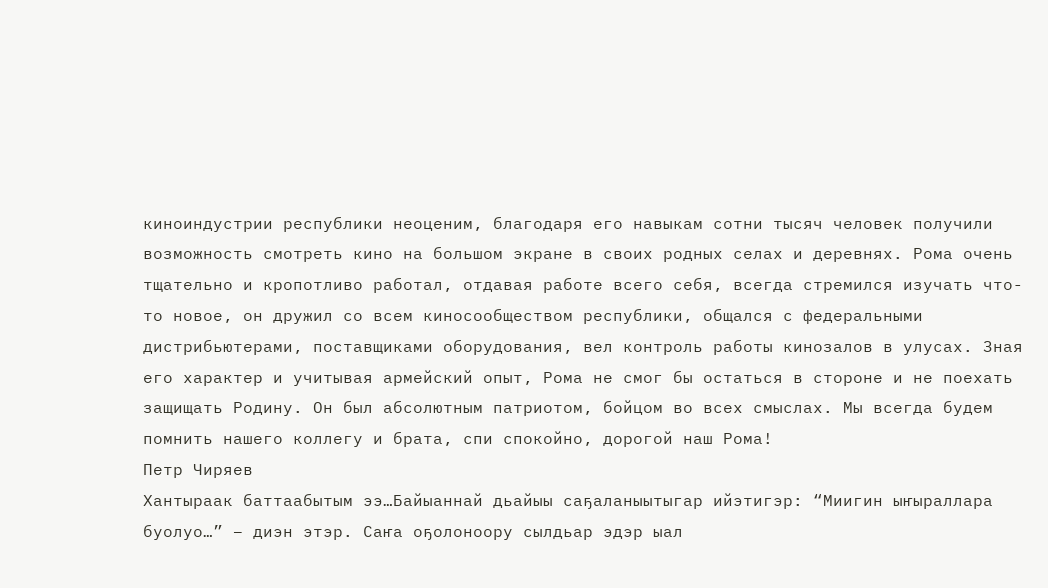киноиндустрии республики неоценим, благодаря его навыкам сотни тысяч человек получили возможность смотреть кино на большом экране в своих родных селах и деревнях. Рома очень тщательно и кропотливо работал, отдавая работе всего себя, всегда стремился изучать что-то новое, он дружил со всем киносообществом республики, общался с федеральными дистрибьютерами, поставщиками оборудования, вел контроль работы кинозалов в улусах. Зная его характер и учитывая армейский опыт, Рома не смог бы остаться в стороне и не поехать защищать Родину. Он был абсолютным патриотом, бойцом во всех смыслах. Мы всегда будем помнить нашего коллегу и брата, спи спокойно, дорогой наш Рома!
Петр Чиряев
Хантыраак баттаабытым ээ…Байыаннай дьайыы саҕаланыытыгар ийэтигэр: “Миигин ыҥыраллара буолуо…” – диэн этэр. Саҥа оҕолоноору сылдьар эдэр ыал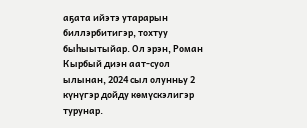аҕата ийэтэ утарарын биллэрбитигэр, тохтуу быһыытыйар. Ол эрэн, Роман Кырбый диэн аат-суол ылынан, 2024 сыл олунньу 2 күнүгэр дойду көмүскэлигэр турунар.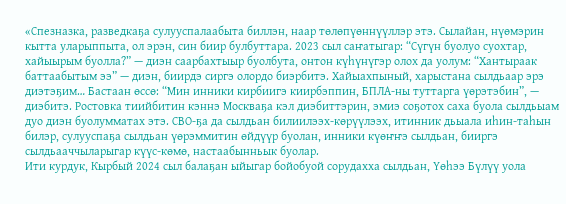«Спезназка, разведкаҕа сулууспалаабыта биллэн, наар төлөпүөннүүллэр этэ. Сылайан, нүөмэрин кытта уларыппыта, ол эрэн, син биир булбуттара. 2023 сыл саҥатыгар: “Сүгүн буолуо суохтар, хайыырым буолла?” — диэн саарбахтыыр буолбута, онтон күһүнүгэр олох да уолум: “Хантыраак баттаабытым ээ” — диэн, биирдэ сиргэ олордо биэрбитэ. Хайыахпыный, харыстана сылдьаар эрэ диэтэҕим… Бастаан өссө: “Мин инники кирбиигэ киирбэппин, БПЛА-ны туттарга үөрэтэбин”, — диэбитэ. Ростовка тиийбитин кэннэ Москваҕа кэл диэбиттэрин, эмиэ соҕотох саха буола сылдьыам дуо диэн буолумматах этэ. СВО-ҕа да сылдьан билиилээх-көрүүлээх, итинник дьыала иһин-таһын билэр, сулууспаҕа сылдьан үөрэммитин өйдүүр буолан, инники күөҥҥэ сылдьан, бииргэ сылдьааччыларыгар күүс-көмө, настаабынньык буолар.
Ити курдук, Кырбый 2024 сыл балаҕан ыйыгар бойобуой сорудахха сылдьан, Үөһээ Бүлүү уола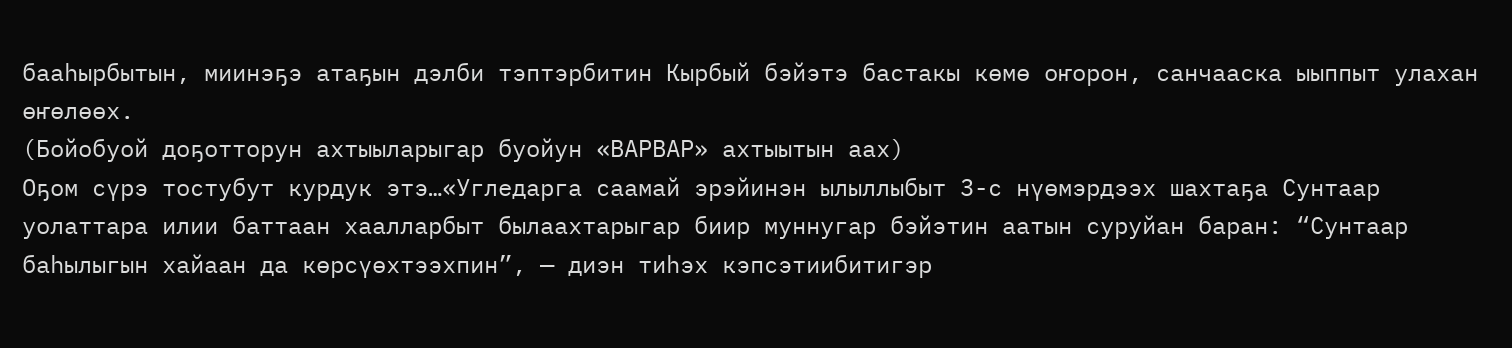бааһырбытын, миинэҕэ атаҕын дэлби тэптэрбитин Кырбый бэйэтэ бастакы көмө оҥорон, санчааска ыыппыт улахан өҥөлөөх.
(Бойобуой доҕотторун ахтыыларыгар буойун «ВАРВАР» ахтыытын аах)
Оҕом сүрэ тостубут курдук этэ…«Угледарга саамай эрэйинэн ылыллыбыт 3-с нүөмэрдээх шахтаҕа Сунтаар уолаттара илии баттаан хаалларбыт былаахтарыгар биир муннугар бэйэтин аатын суруйан баран: “Сунтаар баһылыгын хайаан да көрсүөхтээхпин”, — диэн тиһэх кэпсэтиибитигэр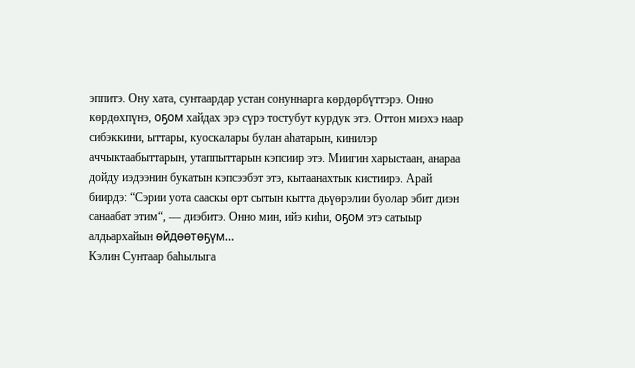эппитэ. Ону хата, сунтаардар устан сонуннарга көрдөрбүттэрэ. Онно көрдөхпүнэ, оҕом хайдах эрэ сүрэ тостубут курдук этэ. Оттон миэхэ наар сибэккини, ыттары, куоскалары булан аһатарын, кинилэр аччыктаабыттарын, утаппыттарын кэпсиир этэ. Миигин харыстаан, анараа дойду иэдээнин букатын кэпсээбэт этэ, кытаанахтык кистиирэ. Арай биирдэ: “Сэрии уота сааскы өрт сытын кытта дьүөрэлии буолар эбит диэн санаабат этим“, — диэбитэ. Онно мин, ийэ киһи, оҕом этэ сатыыр алдьархайын өйдөөтөҕүм…
Кэлин Сунтаар баһылыга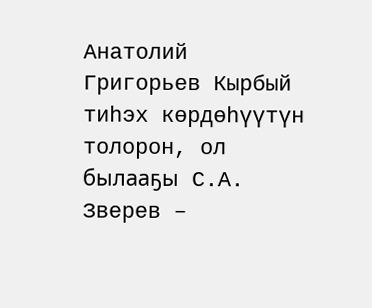Анатолий Григорьев Кырбый тиһэх көрдөһүүтүн толорон, ол былааҕы С.А. Зверев –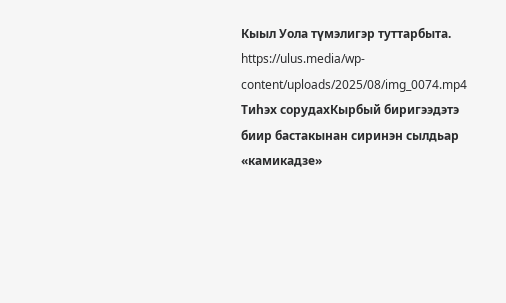Кыыл Уола түмэлигэр туттарбыта.
https://ulus.media/wp-content/uploads/2025/08/img_0074.mp4 Тиһэх сорудахКырбый биригээдэтэ биир бастакынан сиринэн сылдьар «камикадзе»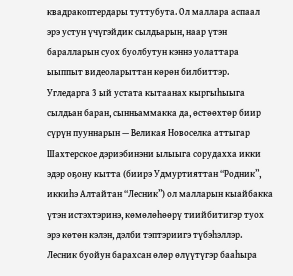квадракоптердары туттубута. Ол маллара аспаал эрэ устун үчүгэйдик сылдьарын, наар үтэн баралларын суох буолбутун кэннэ уолаттара ыыппыт видеоларыттан көрөн билбиттэр. Угледарга 3 ый устата кытаанах кыргыһыыга сылдьан баран, сынньаммакка да, өстөөхтөр биир сүрүн пууннарын — Великая Новоселка аттыгар Шахтерское дэриэбинэни ылыыга сорудахха икки эдэр оҕону кытта (биирэ Удмуртияттан “Родник”, иккиһэ Алтайтан “Лесник”) ол малларын кыайбакка үтэн истэхтэринэ, көмөлөһөөрү тиийбитигэр туох эрэ көтөн кэлэн, дэлби тэптэриигэ түбэһэллэр.
Лесник буойун барахсан өлөр өлүүтүгэр бааһыра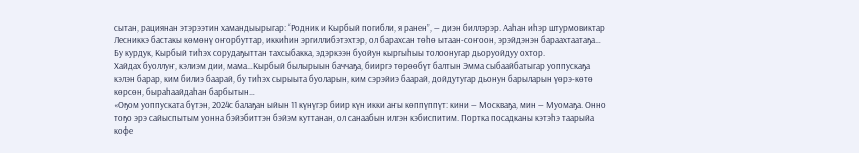сытан, рациянан этэрээтин хамандыырыгар: “Родник и Кырбый погибли, я ранен”, — диэн биллэрэр. Ааһан иһэр штурмовиктар Лесниккэ бастакы көмөнү оҥорбуттар, иккиһин эргиллибэтэхтэр, ол барахсан төһө ытаан-соҥоон, эрэйдэнэн бараахтаатаҕа… Бу курдук, Кырбый тиһэх сорудаҕыттан тахсыбакка, эдэркээн буойун кыргыһыы толоонугар дьоруойдуу охтор.
Хайдах буоллуҥ, кэлиэм дии, мама…Кырбый былырыын баччаҕа, бииргэ төрөөбүт балтын Эмма сыбаайбатыгар уоппускаҕа кэлэн барар, ким билиэ баарай, бу тиһэх сырыыта буоларын, ким сэрэйиэ баарай, дойдутугар дьонун барыларын үөрэ-көтө көрсөн, быраһаайдаһан барбытын…
«Оҕом уоппуската бүтэн, 2024с балаҕан ыйын 11 күнүгэр биир күн икки аҥы көппүппүт: кини — Москваҕа, мин — Муомаҕа. Онно тоҕо эрэ сайыспытым уонна бэйэбиттэн бэйэм куттанан, ол санаабын илгэн кэбиспитим. Портка посадканы кэтэһэ таарыйа кофе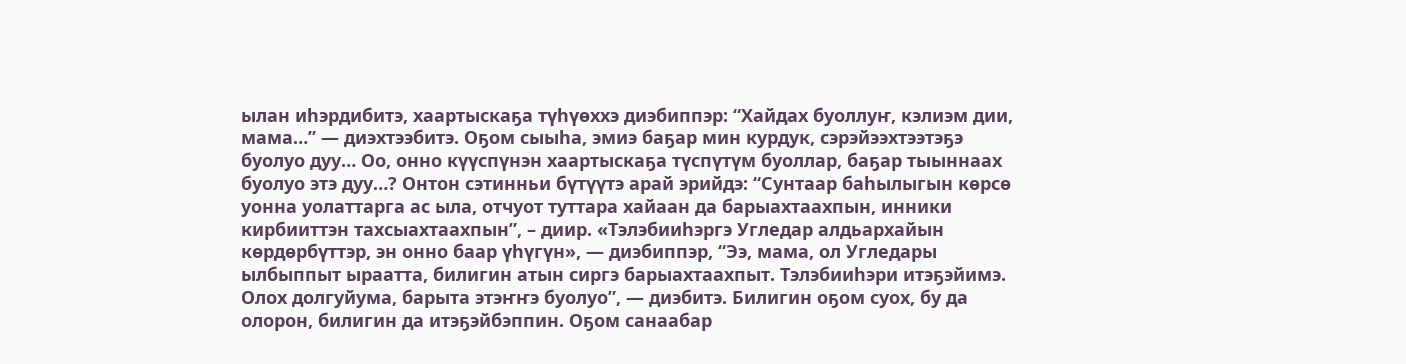ылан иһэрдибитэ, хаартыскаҕа түһүөххэ диэбиппэр: “Хайдах буоллуҥ, кэлиэм дии, мама…” — диэхтээбитэ. Оҕом сыыһа, эмиэ баҕар мин курдук, сэрэйээхтээтэҕэ буолуо дуу… Оо, онно күүспүнэн хаартыскаҕа түспүтүм буоллар, баҕар тыыннаах буолуо этэ дуу…? Онтон сэтинньи бүтүүтэ арай эрийдэ: “Сунтаар баһылыгын көрсө уонна уолаттарга ас ыла, отчуот туттара хайаан да барыахтаахпын, инники кирбииттэн тахсыахтаахпын”, – диир. «Тэлэбииһэргэ Угледар алдьархайын көрдөрбүттэр, эн онно баар үһүгүн», — диэбиппэр, “Ээ, мама, ол Угледары ылбыппыт ыраатта, билигин атын сиргэ барыахтаахпыт. Тэлэбииһэри итэҕэйимэ. Олох долгуйума, барыта этэҥҥэ буолуо”, — диэбитэ. Билигин оҕом суох, бу да олорон, билигин да итэҕэйбэппин. Оҕом санаабар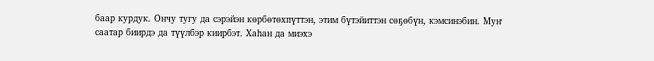баар курдук. Ончу тугу да сэрэйэн көрбөтөхпүттэн, этим бүтэйиттэн сөҕөбүн, кэмсинэбин. Муҥ саатар биирдэ да түүлбэр киирбэт. Хаһан да миэхэ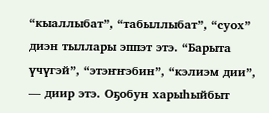“кыаллыбат”, “табыллыбат”, “суох” диэн тыллары эппэт этэ. “Барыта үчүгэй”, “этэҥҥэбин”, “кэлиэм дии”, — диир этэ. Оҕобун харыһыйбыт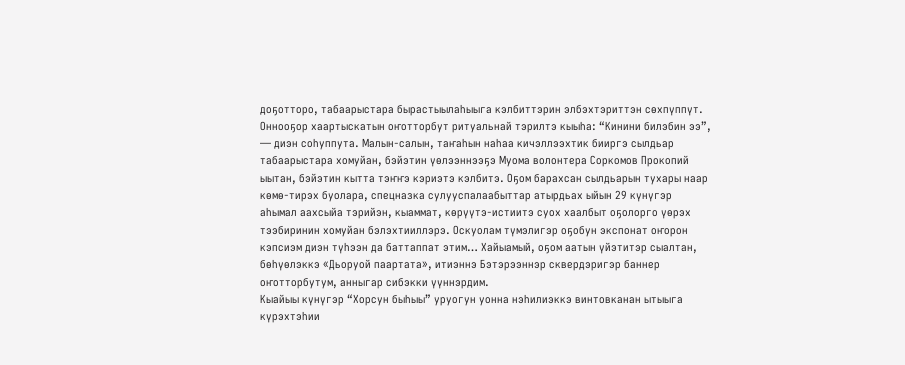доҕотторо, табаарыстара бырастыылаһыыга кэлбиттэрин элбэхтэриттэн сөхпүппүт. Оннооҕор хаартыскатын оҥотторбут ритуальнай тэрилтэ кыыһа: “Кинини билэбин ээ”, — диэн соһуппута. Малын-салын, таҥаһын наһаа кичэллээхтик бииргэ сылдьар табаарыстара хомуйан, бэйэтин үөлээннээҕэ Муома волонтера Соркомов Прокопий ыытан, бэйэтин кытта тэҥҥэ кэриэтэ кэлбитэ. Оҕом барахсан сылдьарын тухары наар көмө-тирэх буолара, спецназка сулууспалаабыттар атырдьах ыйын 29 күнүгэр аһымал аахсыйа тэрийэн, кыаммат, көрүүтэ-истиитэ суох хаалбыт оҕолорго үөрэх тээбиринин хомуйан бэлэхтииллэрэ. Оскуолам түмэлигэр оҕобун экспонат оҥорон кэпсиэм диэн түһээн да баттаппат этим… Хайыамый, оҕом аатын үйэтитэр сыалтан, бөһүөлэккэ «Дьоруой паартата», итиэннэ Бэтэрээннэр сквердэригэр баннер оҥотторбутум, анныгар сибэкки үүннэрдим.
Кыайыы күнүгэр “Хорсун быһыы” уруогун уонна нэһилиэккэ винтовканан ытыыга күрэхтэһии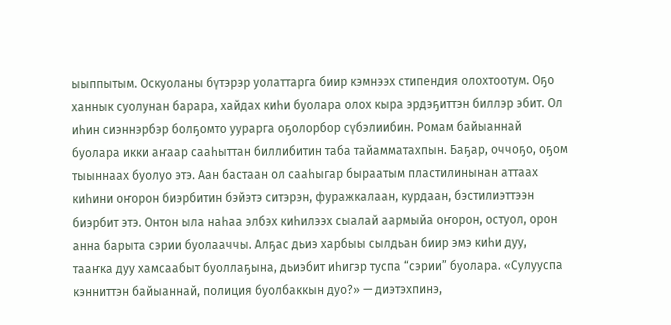ыыппытым. Оскуоланы бүтэрэр уолаттарга биир кэмнээх стипендия олохтоотум. Оҕо ханнык суолунан барара, хайдах киһи буолара олох кыра эрдэҕиттэн биллэр эбит. Ол иһин сиэннэрбэр болҕомто уурарга оҕолорбор сүбэлиибин. Ромам байыаннай буолара икки аҥаар сааһыттан биллибитин таба тайамматахпын. Баҕар, оччоҕо, оҕом тыыннаах буолуо этэ. Аан бастаан ол сааһыгар быраатым пластилинынан аттаах киһини оҥорон биэрбитин бэйэтэ ситэрэн, фуражкалаан, курдаан, бэстилиэттээн биэрбит этэ. Онтон ыла наһаа элбэх киһилээх сыалай аармыйа оҥорон, остуол, орон анна барыта сэрии буолааччы. Алҕас дьиэ харбыы сылдьан биир эмэ киһи дуу, тааҥка дуу хамсаабыт буоллаҕына, дьиэбит иһигэр туспа “сэрии” буолара. «Сулууспа кэнниттэн байыаннай, полиция буолбаккын дуо?» — диэтэхпинэ,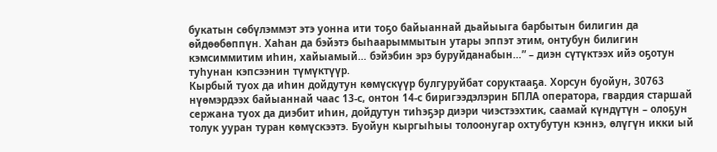букатын сөбүлэммэт этэ уонна ити тоҕо байыаннай дьайыыга барбытын билигин да өйдөөбөппүн. Хаһан да бэйэтэ быһаарыммытын утары эппэт этим, онтубун билигин кэмсиммитим иһин, хайыамый… бэйэбин эрэ буруйданабын…” – диэн сүтүктээх ийэ оҕотун туһунан кэпсээнин түмүктүүр.
Кырбый туох да иһин дойдутун көмүскүүр булгуруйбат соруктааҕа. Хорсун буойун, 30763 нүөмэрдээх байыаннай чаас 13-с, онтон 14-с биригээдэлэрин БПЛА оператора, гвардия старшай сержана туох да диэбит иһин, дойдутун тиһэҕэр диэри чиэстээхтик, саамай күндүтүн – олоҕун толук ууран туран көмүскээтэ. Буойун кыргыһыы толоонугар охтубутун кэннэ, өлүгүн икки ый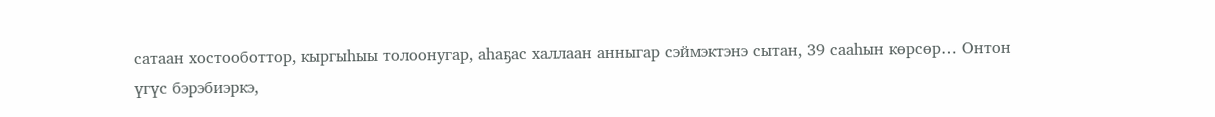сатаан хостооботтор, кыргыһыы толоонугар, аһаҕас халлаан анныгар сэймэктэнэ сытан, 39 сааһын көрсөр… Онтон үгүс бэрэбиэркэ,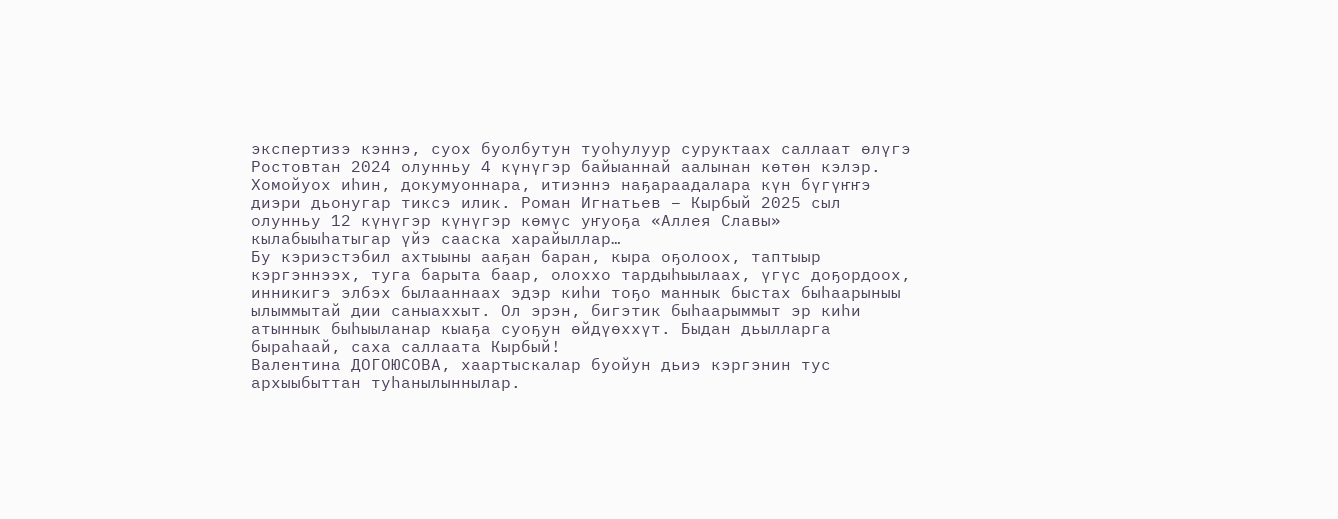экспертизэ кэннэ, суох буолбутун туоһулуур суруктаах саллаат өлүгэ Ростовтан 2024 олунньу 4 күнүгэр байыаннай аалынан көтөн кэлэр. Хомойуох иһин, докумуоннара, итиэннэ наҕараадалара күн бүгүҥҥэ диэри дьонугар тиксэ илик. Роман Игнатьев – Кырбый 2025 сыл олунньу 12 күнүгэр күнүгэр көмүс уҥуоҕа «Аллея Славы» кылабыыһатыгар үйэ сааска харайыллар…
Бу кэриэстэбил ахтыыны ааҕан баран, кыра оҕолоох, таптыыр кэргэннээх, туга барыта баар, олоххо тардыһыылаах, үгүс доҕордоох, инникигэ элбэх былааннаах эдэр киһи тоҕо маннык быстах быһаарыныы ылыммытай дии саныаххыт. Ол эрэн, бигэтик быһаарыммыт эр киһи атыннык быһыыланар кыаҕа суоҕун өйдүөххүт. Быдан дьылларга быраһаай, саха саллаата Кырбый!
Валентина ДОГОЮСОВА, хаартыскалар буойун дьиэ кэргэнин тус архыыбыттан туһанылыннылар.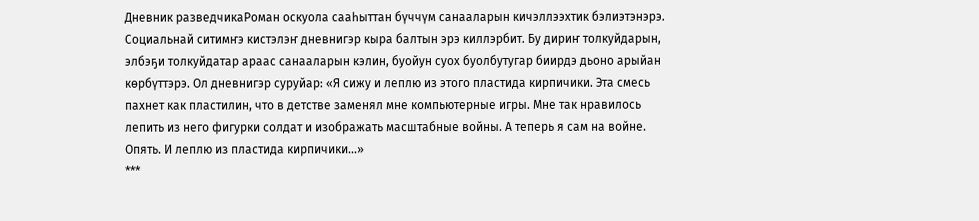Дневник разведчикаРоман оскуола сааһыттан бүччүм санааларын кичэллээхтик бэлиэтэнэрэ. Социальнай ситимҥэ кистэлэҥ дневнигэр кыра балтын эрэ киллэрбит. Бу дириҥ толкуйдарын, элбэҕи толкуйдатар араас санааларын кэлин, буойун суох буолбутугар биирдэ дьоно арыйан көрбүттэрэ. Ол дневнигэр суруйар: «Я сижу и леплю из этого пластида кирпичики. Эта смесь пахнет как пластилин, что в детстве заменял мне компьютерные игры. Мне так нравилось лепить из него фигурки солдат и изображать масштабные войны. А теперь я сам на войне. Опять. И леплю из пластида кирпичики…»
***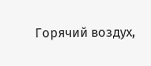Горячий воздух,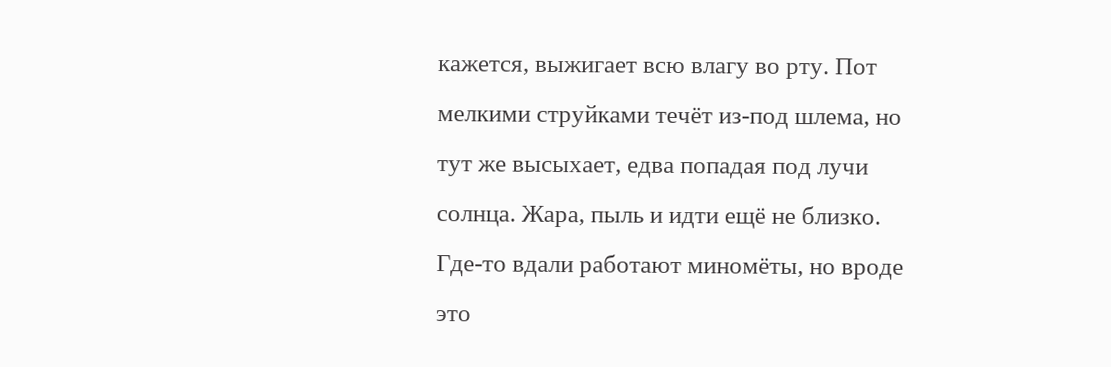кажется, выжигает всю влагу во рту. Пот мелкими струйками течёт из-под шлема, но тут же высыхает, едва попадая под лучи солнца. Жара, пыль и идти ещё не близко. Где-то вдали работают миномёты, но вроде это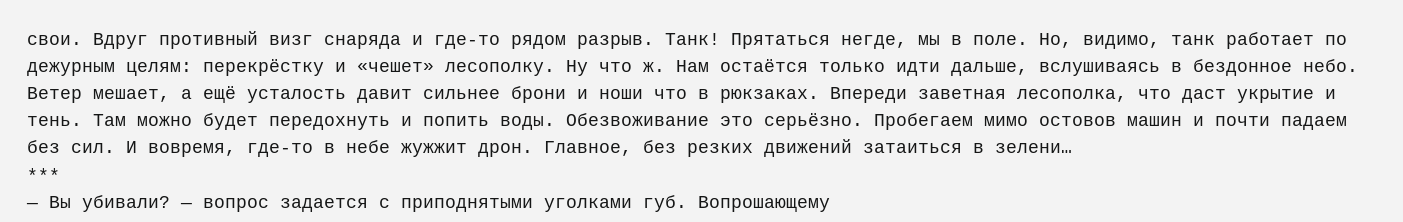свои. Вдруг противный визг снаряда и где-то рядом разрыв. Танк! Прятаться негде, мы в поле. Но, видимо, танк работает по дежурным целям: перекрёстку и «чешет» лесополку. Ну что ж. Нам остаётся только идти дальше, вслушиваясь в бездонное небо. Ветер мешает, а ещё усталость давит сильнее брони и ноши что в рюкзаках. Впереди заветная лесополка, что даст укрытие и тень. Там можно будет передохнуть и попить воды. Обезвоживание это серьёзно. Пробегаем мимо остовов машин и почти падаем без сил. И вовремя, где-то в небе жужжит дрон. Главное, без резких движений затаиться в зелени…
***
— Вы убивали? — вопрос задается с приподнятыми уголками губ. Вопрошающему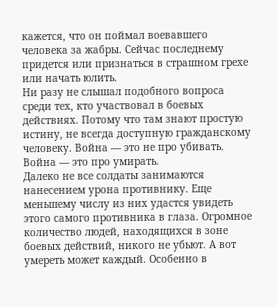кажется, что он поймал воевавшего человека за жабры. Сейчас последнему придется или признаться в страшном грехе или начать юлить.
Ни разу не слышал подобного вопроса среди тех, кто участвовал в боевых действиях. Потому что там знают простую истину, не всегда доступную гражданскому человеку. Война — это не про убивать. Война — это про умирать.
Далеко не все солдаты занимаются нанесением урона противнику. Еще меньшему числу из них удастся увидеть этого самого противника в глаза. Огромное количество людей, находящихся в зоне боевых действий, никого не убьют. А вот умереть может каждый. Особенно в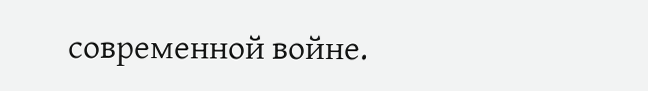современной войне.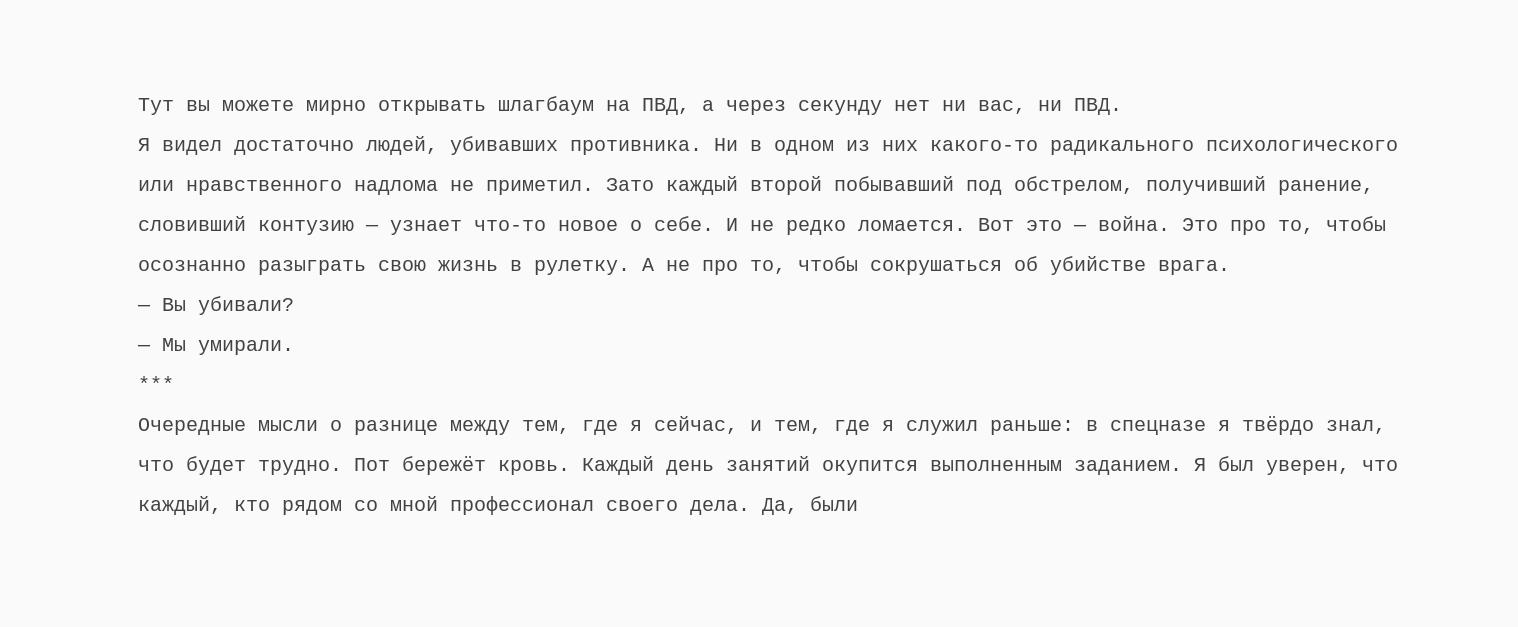Тут вы можете мирно открывать шлагбаум на ПВД, а через секунду нет ни вас, ни ПВД.
Я видел достаточно людей, убивавших противника. Ни в одном из них какого-то радикального психологического или нравственного надлома не приметил. Зато каждый второй побывавший под обстрелом, получивший ранение, словивший контузию — узнает что-то новое о себе. И не редко ломается. Вот это — война. Это про то, чтобы осознанно разыграть свою жизнь в рулетку. А не про то, чтобы сокрушаться об убийстве врага.
— Вы убивали?
— Мы умирали.
***
Очередные мысли о разнице между тем, где я сейчас, и тем, где я служил раньше: в спецназе я твёрдо знал, что будет трудно. Пот бережёт кровь. Каждый день занятий окупится выполненным заданием. Я был уверен, что каждый, кто рядом со мной профессионал своего дела. Да, были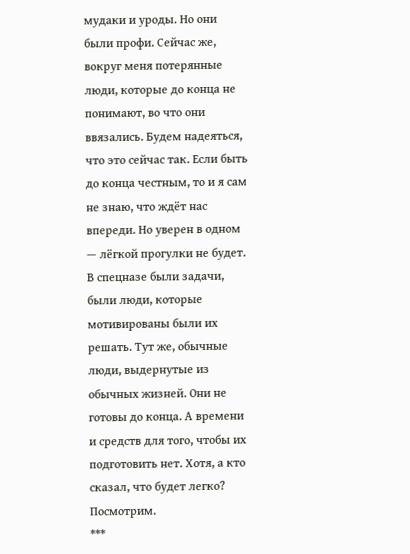мудаки и уроды. Но они были профи. Сейчас же, вокруг меня потерянные люди, которые до конца не понимают, во что они ввязались. Будем надеяться, что это сейчас так. Если быть до конца честным, то и я сам не знаю, что ждёт нас впереди. Но уверен в одном — лёгкой прогулки не будет. В спецназе были задачи, были люди, которые мотивированы были их решать. Тут же, обычные люди, выдернутые из обычных жизней. Они не готовы до конца. А времени и средств для того, чтобы их подготовить нет. Хотя, а кто сказал, что будет легко? Посмотрим.
***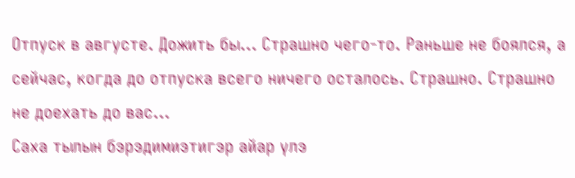Отпуск в августе. Дожить бы… Страшно чего-то. Раньше не боялся, а сейчас, когда до отпуска всего ничего осталось. Страшно. Страшно не доехать до вас…
Саха тылын бэрэдимиэтигэр айар үлэ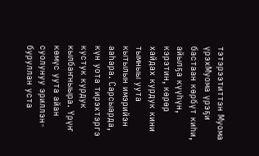тэтэрээтиттэн Муома үрэхМуома үрэҕи бастаан көрбүт киһи, айылҕа күүһүн, кэрэтин, көрөр хайдах курдук кини тымныы уута кытылын имэрийэн ааһара. Сарсыарда, күн уота тирэхтэргэ кустук курдук кылбаҥныыра. Үрүҥ көмүс уута айан суолунуу эриллэн-буруллан уста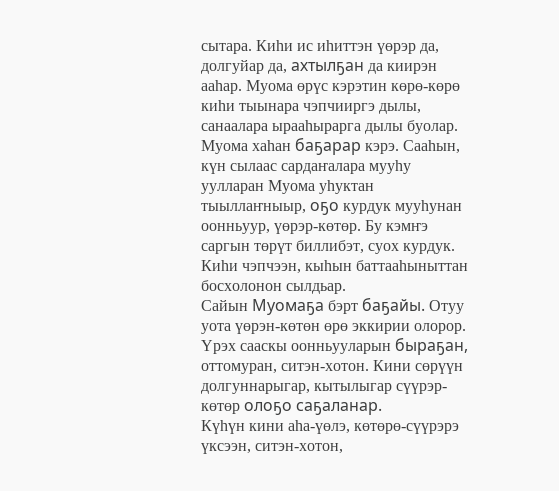сытара. Киһи ис иһиттэн үөрэр да, долгуйар да, ахтылҕан да киирэн ааһар. Муома өрүс кэрэтин көрө-көрө киһи тыынара чэпчииргэ дылы, санаалара ырааһырарга дылы буолар.
Муома хаһан баҕарар кэрэ. Сааһын, күн сылаас сардаҥалара мууһу уулларан Муома уһуктан тыыллаҥныыр, оҕо курдук мууһунан оонньуур, үөрэр-көтөр. Бу кэмҥэ саргын төрүт биллибэт, суох курдук. Киһи чэпчээн, кыһын баттааһыныттан босхолонон сылдьар.
Сайын Муомаҕа бэрт баҕайы. Отуу уота үөрэн-көтөн өрө эккирии олорор. Үрэх сааскы оонньууларын быраҕан, оттомуран, ситэн-хотон. Кини сөрүүн долгуннарыгар, кытылыгар сүүрэр-көтөр олоҕо саҕаланар.
Күһүн кини аһа-үөлэ, көтөрө-сүүрэрэ үксээн, ситэн-хотон,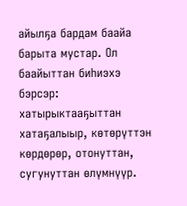айылҕа бардам баайа барыта мустар. Ол баайыттан биһиэхэ бэрсэр: хатырыктааҕыттан хатаҕалыыр, көтөрүттэн көрдөрөр, отонуттан, сугунуттан өлүмнүүр.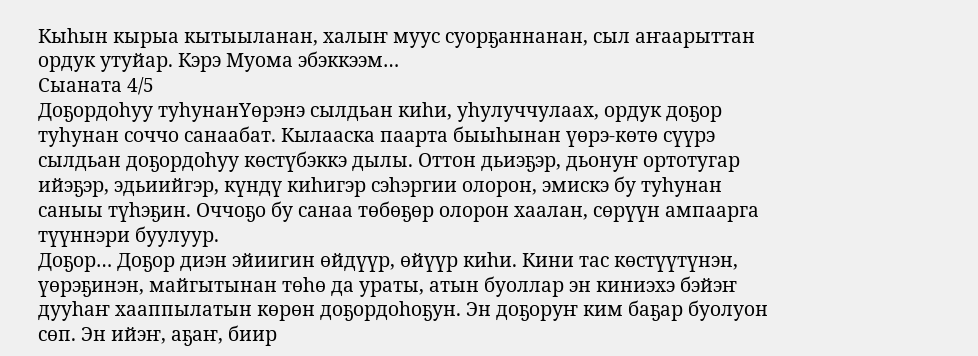Кыһын кырыа кытыыланан, халыҥ муус суорҕаннанан, сыл аҥаарыттан ордук утуйар. Кэрэ Муома эбэккээм…
Сыаната 4/5
Доҕордоһуу туһунанҮөрэнэ сылдьан киһи, уһулуччулаах, ордук доҕор туһунан соччо санаабат. Кылааска паарта быыһынан үөрэ-көтө сүүрэ сылдьан доҕордоһуу көстүбэккэ дылы. Оттон дьиэҕэр, дьонуҥ ортотугар ийэҕэр, эдьиийгэр, күндү киһигэр сэһэргии олорон, эмискэ бу туһунан саныы түһэҕин. Оччоҕо бу санаа төбөҕөр олорон хаалан, сөрүүн ампаарга түүннэри буулуур.
Доҕор… Доҕор диэн эйиигин өйдүүр, өйүүр киһи. Кини тас көстүүтүнэн, үөрэҕинэн, майгытынан төһө да ураты, атын буоллар эн киниэхэ бэйэҥ дууһаҥ хааппылатын көрөн доҕордоһоҕун. Эн доҕоруҥ ким баҕар буолуон сөп. Эн ийэҥ, аҕаҥ, биир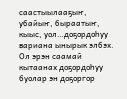саастыылааҕыҥ, убайыҥ, быраатыҥ, кыыс, уол…доҕордоһуу вариана ынырык элбэх. Ол эрэн саамай кытаанах доҕордоһуу буолар эн доҕоргор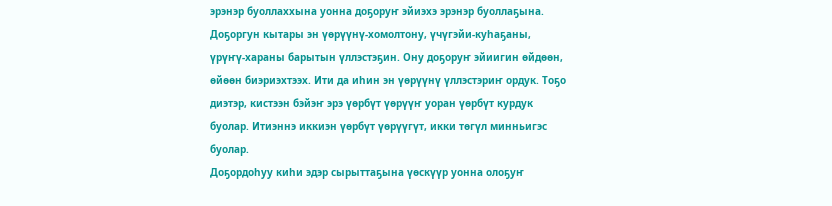эрэнэр буоллаххына уонна доҕоруҥ эйиэхэ эрэнэр буоллаҕына.
Доҕоргун кытары эн үөрүүнү-хомолтону, үчүгэйи-куһаҕаны, үрүҥү-хараны барытын үллэстэҕин. Ону доҕоруҥ эйиигин өйдөөн, өйөөн биэриэхтээх. Ити да иһин эн үөрүүнү үллэстэриҥ ордук. Тоҕо диэтэр, кистээн бэйэҥ эрэ үөрбүт үөрүүҥ уоран үөрбүт курдук буолар. Итиэннэ иккиэн үөрбүт үөрүүгүт, икки төгүл минньигэс буолар.
Доҕордоһуу киһи эдэр сырыттаҕына үөскүүр уонна олоҕуҥ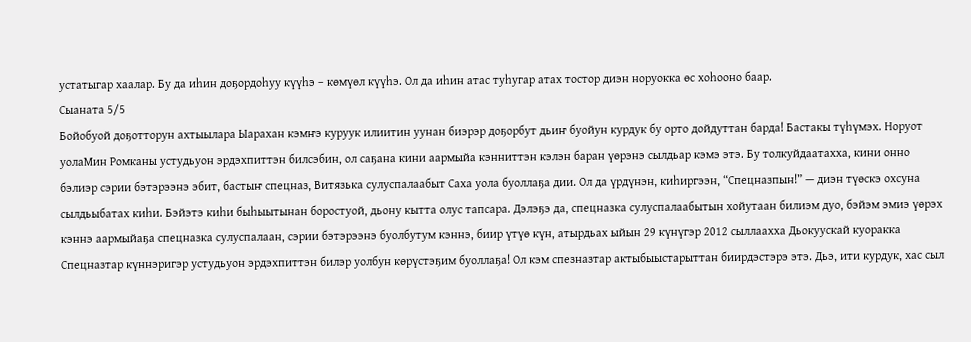устатыгар хаалар. Бу да иһин доҕордоһуу күүһэ – көмүөл күүһэ. Ол да иһин атас туһугар атах тостор диэн норуокка өс хоһооно баар.
Сыаната 5/5
Бойобуой доҕотторун ахтыылара Ыарахан кэмҥэ куруук илиитин уунан биэрэр доҕорбут дьиҥ буойун курдук бу орто дойдуттан барда! Бастакы түһүмэх. Норуот уолаМин Ромканы устудьуон эрдэхпиттэн билсэбин, ол саҕана кини аармыйа кэнниттэн кэлэн баран үөрэнэ сылдьар кэмэ этэ. Бу толкуйдаатахха, кини онно бэлиэр сэрии бэтэрээнэ эбит, бастыҥ спецназ, Витязька сулуспалаабыт Саха уола буоллаҕа дии. Ол да үрдүнэн, киһиргээн, “Спецназпын!” — диэн түөскэ охсуна сылдьыбатах киһи. Бэйэтэ киһи быһыытынан боростуой, дьону кытта олус тапсара. Дэлэҕэ да, спецназка сулуспалаабытын хойутаан билиэм дуо, бэйэм эмиэ үөрэх кэннэ аармыйаҕа спецназка сулуспалаан, сэрии бэтэрээнэ буолбутум кэннэ, биир үтүө күн, атырдьах ыйын 29 күнүгэр 2012 сыллаахха Дьокуускай куоракка Спецназтар күннэригэр устудьуон эрдэхпиттэн билэр уолбун көрүстэҕим буоллаҕа! Ол кэм спезназтар актыбыыстарыттан биирдэстэрэ этэ. Дьэ, ити курдук, хас сыл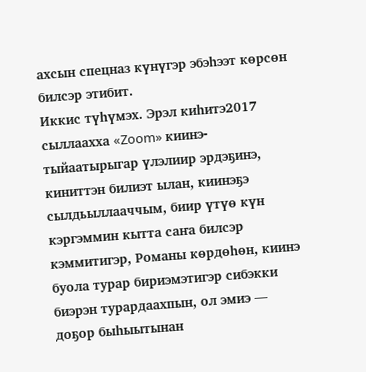ахсын спецназ күнүгэр эбэһээт көрсөн билсэр этибит.
Иккис түһүмэх. Эрэл киһитэ2017 сыллаахха «Zoom» киинэ-тыйаатырыгар үлэлиир эрдэҕинэ, киниттэн билиэт ылан, киинэҕэ сылдьыллааччым, биир үтүө күн кэргэммин кытта саҥа билсэр кэммитигэр, Романы көрдөһөн, киинэ буола турар бириэмэтигэр сибэкки биэрэн турардаахпын, ол эмиэ — доҕор быһыытынан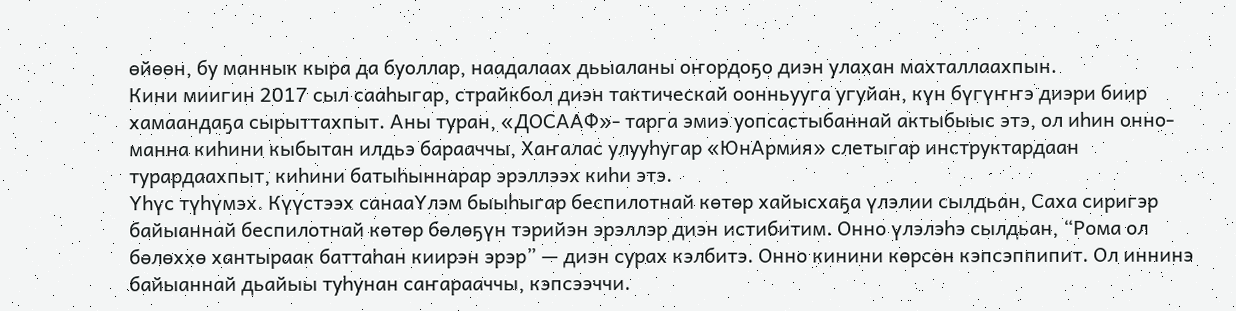өйөөн, бу маннык кыра да буоллар, наадалаах дьыаланы оҥордоҕо диэн улахан махталлаахпын.
Кини миигин 2017 сыл сааһыгар, страйкбол диэн тактическай оонньууга угуйан, күн бүгүҥҥэ диэри биир хамаандаҕа сырыттахпыт. Аны туран, «ДОСААФ»- тарга эмиэ уопсастыбаннай актыбыыс этэ, ол иһин онно-манна киһини кыбытан илдьэ барааччы, Хаҥалас улууһугар «ЮнАрмия» слетыгар инструктардаан турардаахпыт, киһини батыһыннарар эрэллээх киһи этэ.
Үһүс түһүмэх. Күүстээх санааҮлэм быыһыгар беспилотнай көтөр хайысхаҕа үлэлии сылдьан, Саха сиригэр байыаннай беспилотнай көтөр бөлөҕүн тэрийэн эрэллэр диэн истибитим. Онно үлэлэһэ сылдьан, “Рома ол бөлөххө хантыраак баттаһан киирэн эрэр” — диэн сурах кэлбитэ. Онно кинини көрсөн кэпсэппипит. Ол иннинэ байыаннай дьайыы туһунан саҥарааччы, кэпсээччи.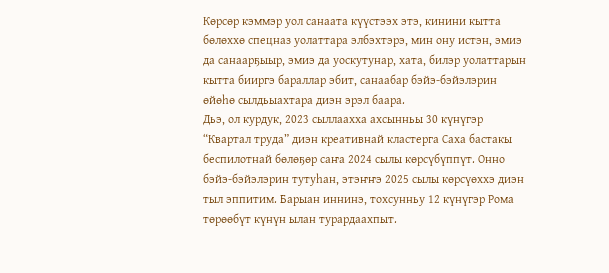Көрсөр кэммэр уол санаата күүстээх этэ, кинини кытта бөлөххө спецназ уолаттара элбэхтэрэ, мин ону истэн, эмиэ да санаарҕыыр, эмиэ да уоскутунар, хата, билэр уолаттарын кытта бииргэ бараллар эбит, санаабар бэйэ-бэйэлэрин өйөһө сылдьыахтара диэн эрэл баара.
Дьэ, ол курдук, 2023 сыллаахха ахсынньы 30 күнүгэр “Квартал труда” диэн креативнай кластерга Саха бастакы беспилотнай бөлөҕөр саҥа 2024 сылы көрсүбүппүт. Онно бэйэ-бэйэлэрин тутуһан, этэҥҥэ 2025 сылы көрсүөххэ диэн тыл эппитим. Барыан иннинэ, тохсунньу 12 күнүгэр Рома төрөөбүт күнүн ылан турардаахпыт.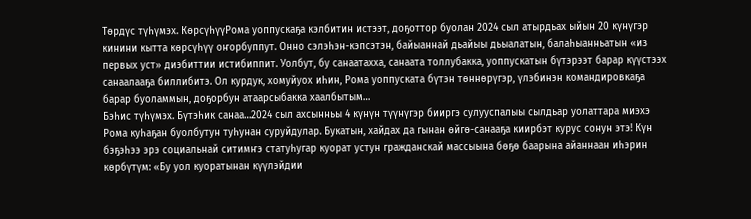Төрдүс түһүмэх. КөрсүһүүРома уоппускаҕа кэлбитин истээт, доҕоттор буолан 2024 сыл атырдьах ыйын 20 күнүгэр кинини кытта көрсүһүү оҥорбуппут. Онно сэлэһэн-кэпсэтэн, байыаннай дьайыы дьыалатын, балаһыанньатын «из первых уст» диэбиттии истибиппит. Уолбут, бу санаатахха, санаата толлубакка, уоппускатын бүтэрээт барар күүстээх санаалааҕа биллибитэ. Ол курдук, хомуйуох иһин, Рома уоппуската бүтэн төннөрүгэр, үлэбинэн командировкаҕа барар буоламмын, доҕорбун атаарсыбакка хаалбытым…
Бэһис түһүмэх. Бүтэһик санаа…2024 сыл ахсынньы 4 күнүн түүнүгэр бииргэ сулууспалыы сылдьар уолаттара миэхэ Рома куһаҕан буолбутун туһунан суруйдулар. Букатын, хайдах да гынан өйгө-санааҕа киирбэт курус сонун этэ! Күн бэҕэһээ эрэ социальнай ситимҥэ статуһугар куорат устун гражданскай массыына бөҕө баарына айаннаан иһэрин көрбүтүм: «Бу уол куоратынан күүлэйдии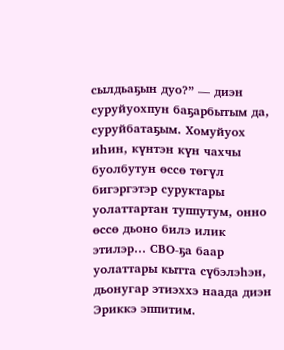сылдьаҕын дуо?” — диэн суруйуохпун баҕарбытым да, суруйбатаҕым. Хомуйуох иһин, күнтэн күн чахчы буолбутун өссө төгүл бигэргэтэр суруктары уолаттартан туппутум, онно өссө дьоно билэ илик этилэр… СВО-ҕа баар уолаттары кытта сүбэлэһэн, дьонугар этиэххэ наада диэн Эриккэ эппитим.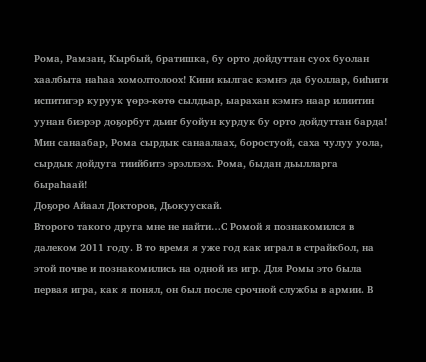Рома, Рамзан, Кырбый, братишка, бу орто дойдуттан суох буолан хаалбыта наһаа хомолтолоох! Кини кылгас кэмҥэ да буоллар, биһиги испитигэр куруук үөрэ-көтө сылдьар, ыарахан кэмҥэ наар илиитин уунан биэрэр доҕорбут дьиҥ буойун курдук бу орто дойдуттан барда!
Мин санаабар, Рома сырдык санаалаах, боростуой, саха чулуу уола, сырдык дойдуга тиийбитэ эрэллээх. Рома, быдан дьылларга быраһаай!
Доҕоро Айаал Докторов, Дьокуускай.
Второго такого друга мне не найти…С Ромой я познакомился в далеком 2011 году. В то время я уже год как играл в страйкбол, на этой почве и познакомились на одной из игр. Для Ромы это была первая игра, как я понял, он был после срочной службы в армии. В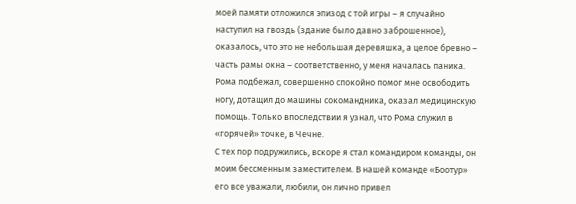моей памяти отложился эпизод с той игры – я случайно наступил на гвоздь (здание было давно заброшенное), оказалось, что это не небольшая деревяшка, а целое бревно – часть рамы окна – соответственно, у меня началась паника. Рома подбежал, совершенно спокойно помог мне освободить ногу, дотащил до машины сокомандника, оказал медицинскую помощь. Только впоследствии я узнал, что Рома служил в «горячей» точке, в Чечне.
С тех пор подружились, вскоре я стал командиром команды, он моим бессменным заместителем. В нашей команде «Боотур» его все уважали, любили, он лично привел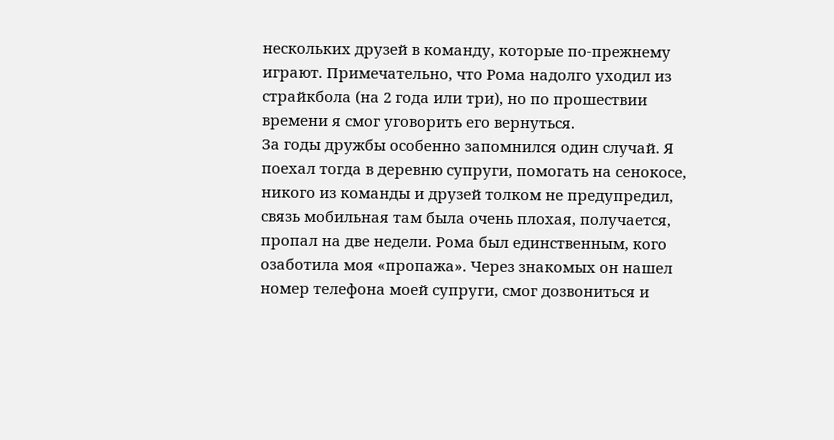нескольких друзей в команду, которые по-прежнему играют. Примечательно, что Рома надолго уходил из страйкбола (на 2 года или три), но по прошествии времени я смог уговорить его вернуться.
За годы дружбы особенно запомнился один случай. Я поехал тогда в деревню супруги, помогать на сенокосе, никого из команды и друзей толком не предупредил, связь мобильная там была очень плохая, получается, пропал на две недели. Рома был единственным, кого озаботила моя «пропажа». Через знакомых он нашел номер телефона моей супруги, смог дозвониться и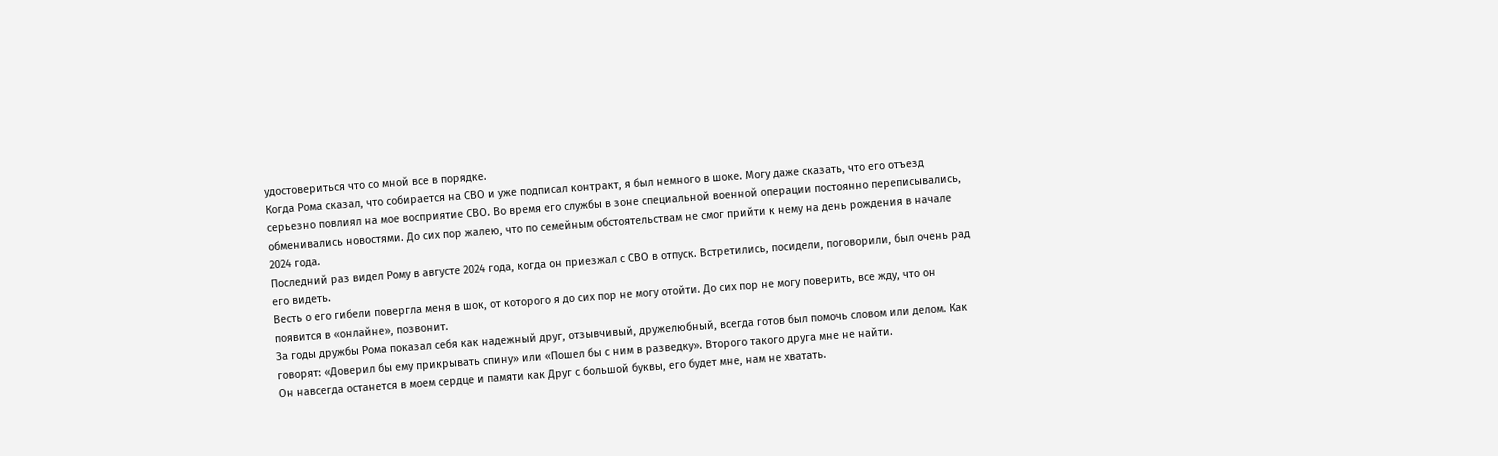удостовериться что со мной все в порядке.
Когда Рома сказал, что собирается на СВО и уже подписал контракт, я был немного в шоке. Могу даже сказать, что его отъезд серьезно повлиял на мое восприятие СВО. Во время его службы в зоне специальной военной операции постоянно переписывались, обменивались новостями. До сих пор жалею, что по семейным обстоятельствам не смог прийти к нему на день рождения в начале 2024 года.
Последний раз видел Рому в августе 2024 года, когда он приезжал с СВО в отпуск. Встретились, посидели, поговорили, был очень рад его видеть.
Весть о его гибели повергла меня в шок, от которого я до сих пор не могу отойти. До сих пор не могу поверить, все жду, что он появится в «онлайне», позвонит.
За годы дружбы Рома показал себя как надежный друг, отзывчивый, дружелюбный, всегда готов был помочь словом или делом. Как говорят: «Доверил бы ему прикрывать спину» или «Пошел бы с ним в разведку». Второго такого друга мне не найти.
Он навсегда останется в моем сердце и памяти как Друг с большой буквы, его будет мне, нам не хватать.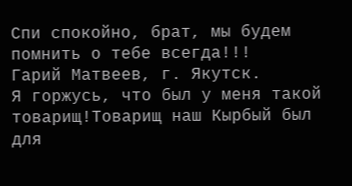Спи спокойно, брат, мы будем помнить о тебе всегда!!!
Гарий Матвеев, г. Якутск.
Я горжусь, что был у меня такой товарищ!Товарищ наш Кырбый был для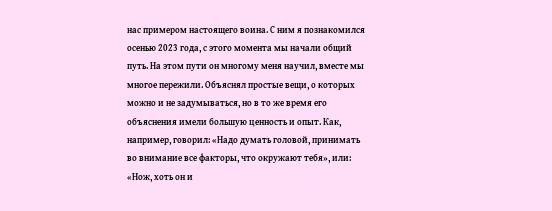нас примером настоящего воина. С ним я познакомился осенью 2023 года, с этого момента мы начали общий путь. На этом пути он многому меня научил, вместе мы многое пережили. Объяснял простые вещи, о которых можно и не задумываться, но в то же время его объяснения имели большую ценность и опыт. Как, например, говорил: «Надо думать головой, принимать во внимание все факторы, что окружают тебя», или: «Нож, хоть он и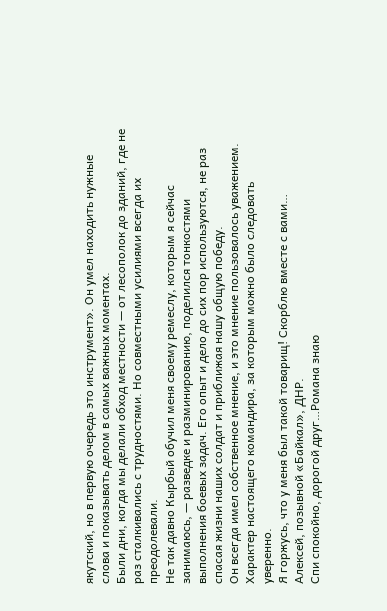якутский, но в первую очередь это инструмент». Он умел находить нужные слова и показывать делом в самых важных моментах.
Были дни, когда мы делали обход местности — от лесополок до зданий, где не раз сталкивались с трудностями. Но совместными усилиями всегда их преодолевали.
Не так давно Кырбый обучил меня своему ремеслу, которым я сейчас занимаюсь, — разведке и разминированию, поделился тонкостями выполнения боевых задач. Его опыт и дело до сих пор используются, не раз спасая жизни наших солдат и приближая нашу общую победу.
Он всегда имел собственное мнение, и это мнение пользовалось уважением. Характер настоящего командира, за которым можно было следовать уверенно.
Я горжусь, что у меня был такой товарищ! Скорблю вместе с вами…
Алексей, позывной «Байкал», ДНР.
Спи спокойно, дорогой друг…Романа знаю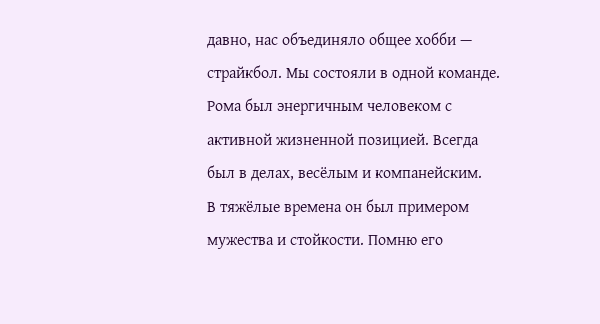давно, нас объединяло общее хобби — страйкбол. Мы состояли в одной команде. Рома был энергичным человеком с активной жизненной позицией. Всегда был в делах, весёлым и компанейским.
В тяжёлые времена он был примером мужества и стойкости. Помню его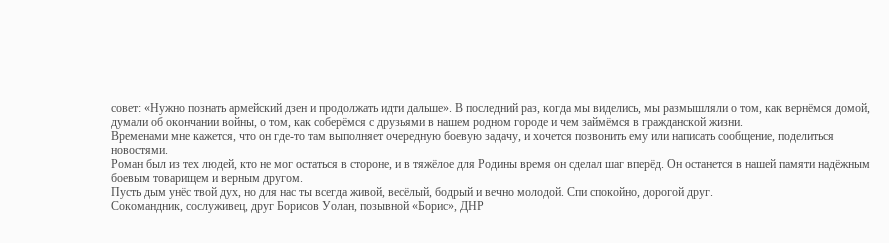совет: «Нужно познать армейский дзен и продолжать идти дальше». В последний раз, когда мы виделись, мы размышляли о том, как вернёмся домой, думали об окончании войны, о том, как соберёмся с друзьями в нашем родном городе и чем займёмся в гражданской жизни.
Временами мне кажется, что он где-то там выполняет очередную боевую задачу, и хочется позвонить ему или написать сообщение, поделиться новостями.
Роман был из тех людей, кто не мог остаться в стороне, и в тяжёлое для Родины время он сделал шаг вперёд. Он останется в нашей памяти надёжным боевым товарищем и верным другом.
Пусть дым унёс твой дух, но для нас ты всегда живой, весёлый, бодрый и вечно молодой. Спи спокойно, дорогой друг.
Сокомандник, сослуживец, друг Борисов Уолан, позывной «Борис», ДНР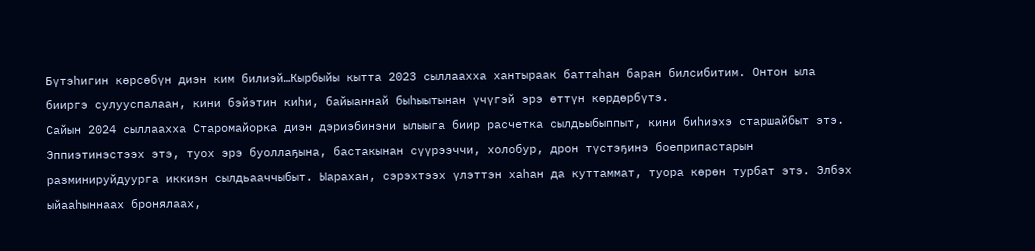Бүтэһигин көрсөбүн диэн ким билиэй…Кырбыйы кытта 2023 сыллаахха хантыраак баттаһан баран билсибитим. Онтон ыла бииргэ сулууспалаан, кини бэйэтин киһи, байыаннай быһыытынан үчүгэй эрэ өттүн көрдөрбүтэ.
Сайын 2024 сыллаахха Старомайорка диэн дэриэбинэни ылыыга биир расчетка сылдьыбыппыт, кини биһиэхэ старшайбыт этэ. Эппиэтинэстээх этэ, туох эрэ буоллаҕына, бастакынан сүүрээччи, холобур, дрон түстэҕинэ боеприпастарын разминируйдуурга иккиэн сылдьааччыбыт. Ыарахан, сэрэхтээх үлэттэн хаһан да куттаммат, туора көрөн турбат этэ. Элбэх ыйааһыннаах бронялаах,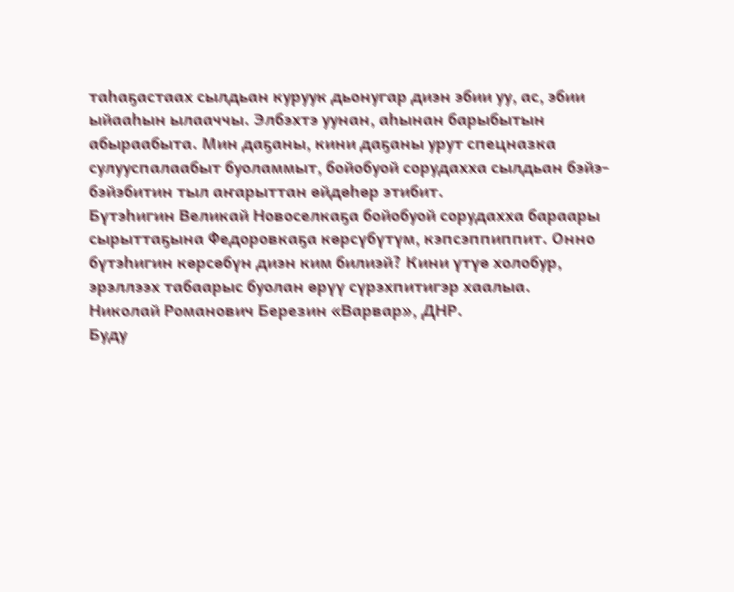таһаҕастаах сылдьан куруук дьонугар диэн эбии уу, ас, эбии ыйааһын ылааччы. Элбэхтэ уунан, аһынан барыбытын абыраабыта. Мин даҕаны, кини даҕаны урут спецназка сулууспалаабыт буоламмыт, бойобуой сорудахха сылдьан бэйэ-бэйэбитин тыл аҥарыттан өйдөһөр этибит.
Бүтэһигин Великай Новоселкаҕа бойобуой сорудахха бараары сырыттаҕына Федоровкаҕа көрсүбүтүм, кэпсэппиппит. Онно бүтэһигин көрсөбүн диэн ким билиэй? Кини үтүө холобур, эрэллээх табаарыс буолан өрүү сүрэхпитигэр хаалыа.
Николай Романович Березин «Варвар», ДНР.
Буду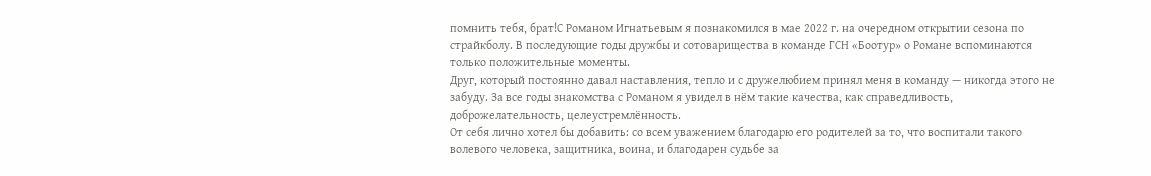помнить тебя, брат!С Романом Игнатьевым я познакомился в мае 2022 г. на очередном открытии сезона по страйкболу. В последующие годы дружбы и сотоварищества в команде ГСН «Боотур» о Романе вспоминаются только положительные моменты.
Друг, который постоянно давал наставления, тепло и с дружелюбием принял меня в команду — никогда этого не забуду. За все годы знакомства с Романом я увидел в нём такие качества, как справедливость, доброжелательность, целеустремлённость.
От себя лично хотел бы добавить: со всем уважением благодарю его родителей за то, что воспитали такого волевого человека, защитника, воина, и благодарен судьбе за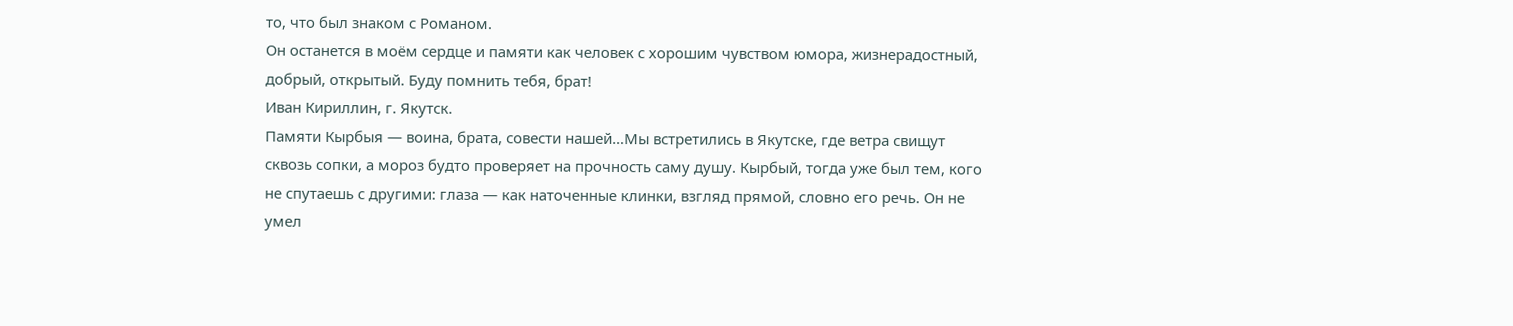то, что был знаком с Романом.
Он останется в моём сердце и памяти как человек с хорошим чувством юмора, жизнерадостный, добрый, открытый. Буду помнить тебя, брат!
Иван Кириллин, г. Якутск.
Памяти Кырбыя — воина, брата, совести нашей…Мы встретились в Якутске, где ветра свищут сквозь сопки, а мороз будто проверяет на прочность саму душу. Кырбый, тогда уже был тем, кого не спутаешь с другими: глаза — как наточенные клинки, взгляд прямой, словно его речь. Он не умел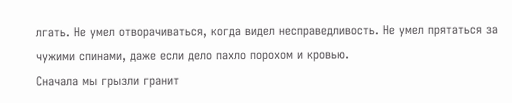лгать. Не умел отворачиваться, когда видел несправедливость. Не умел прятаться за чужими спинами, даже если дело пахло порохом и кровью.
Сначала мы грызли гранит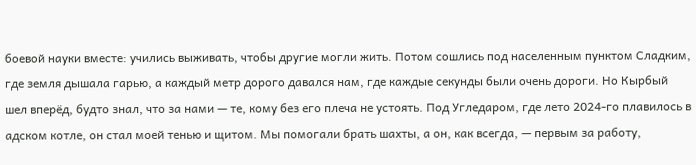боевой науки вместе: учились выживать, чтобы другие могли жить. Потом сошлись под населенным пунктом Сладким, где земля дышала гарью, а каждый метр дорого давался нам, где каждые секунды были очень дороги. Но Кырбый шел вперёд, будто знал, что за нами — те, кому без его плеча не устоять. Под Угледаром, где лето 2024-го плавилось в адском котле, он стал моей тенью и щитом. Мы помогали брать шахты, а он, как всегда, — первым за работу,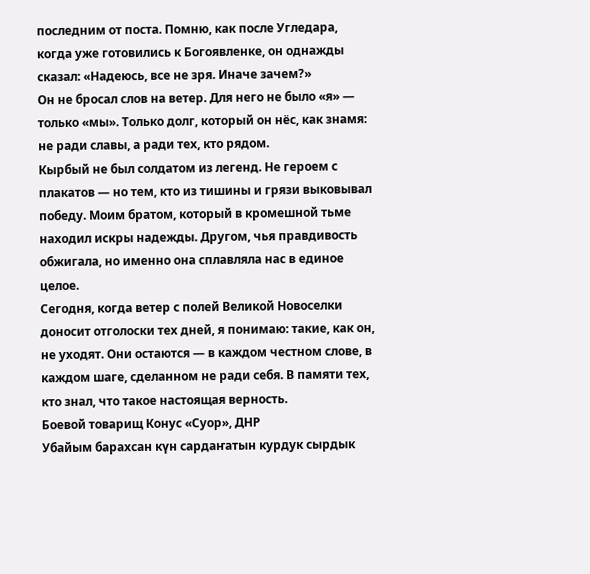последним от поста. Помню, как после Угледара, когда уже готовились к Богоявленке, он однажды сказал: «Надеюсь, все не зря. Иначе зачем?»
Он не бросал слов на ветер. Для него не было «я» — только «мы». Только долг, который он нёс, как знамя: не ради славы, а ради тех, кто рядом.
Кырбый не был солдатом из легенд. Не героем с плакатов — но тем, кто из тишины и грязи выковывал победу. Моим братом, который в кромешной тьме находил искры надежды. Другом, чья правдивость обжигала, но именно она сплавляла нас в единое целое.
Сегодня, когда ветер с полей Великой Новоселки доносит отголоски тех дней, я понимаю: такие, как он, не уходят. Они остаются — в каждом честном слове, в каждом шаге, сделанном не ради себя. В памяти тех, кто знал, что такое настоящая верность.
Боевой товарищ Конус «Суор», ДНР
Убайым барахсан күн сардаҥатын курдук сырдык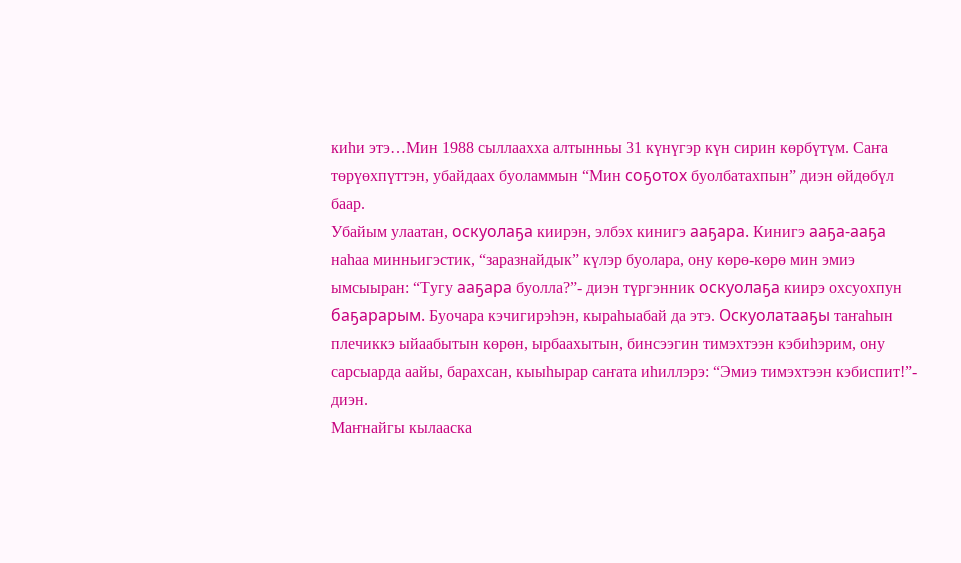киһи этэ…Мин 1988 сыллаахха алтынньы 31 күнүгэр күн сирин көрбүтүм. Саҥа төрүөхпүттэн, убайдаах буоламмын “Мин соҕотох буолбатахпын” диэн өйдөбүл баар.
Убайым улаатан, оскуолаҕа киирэн, элбэх кинигэ ааҕара. Кинигэ ааҕа-ааҕа наһаа минньигэстик, “заразнайдык” күлэр буолара, ону көрө-көрө мин эмиэ ымсыыран: “Тугу ааҕара буолла?”- диэн түргэнник оскуолаҕа киирэ охсуохпун баҕарарым. Буочара кэчигирэһэн, кыраһыабай да этэ. Оскуолатааҕы таҥаһын плечиккэ ыйаабытын көрөн, ырбаахытын, бинсээгин тимэхтээн кэбиһэрим, ону сарсыарда аайы, барахсан, кыыһырар саҥата иһиллэрэ: “Эмиэ тимэхтээн кэбиспит!”- диэн.
Маҥнайгы кылааска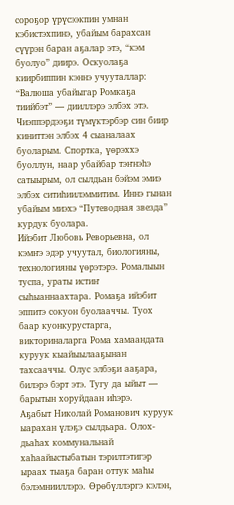сороҕор үрүсээкпин умнан кэбистэхпинэ, убайым барахсан сүүрэн баран аҕалар этэ, “кэм буолуо” диирэ. Оскуолаҕа киирбиппин кэннэ учууталлар: “Валюша убайыгар Ромкаҕа тиийбэт” — дииллэрэ элбэх этэ. Чиэппэрдээҕи түмүктэрбэр син биир киниттэн элбэх 4 сыаналаах буоларым. Спортка, үөрэххэ буоллун, наар убайбар тэҥнэһэ сатыырым, ол сылдьан бэйэм эмиэ элбэх ситиһиилэммитим. Иннэ гынан убайым миэхэ “Путеводная звезда” курдук буолара.
Ийэбит Любовь Реворьевна, ол кэмҥэ эдэр учуутал, биологияны, технологияны үөрэтэрэ. Ромалыын туспа, ураты истиҥ сыһыаннаахтара. Ромаҕа ийэбит эппитэ сокуон буолааччы. Туох баар куонкурустарга, викториналарга Рома хамаандата куруук кыайыылааҕынан тахсааччы. Олус элбэҕи ааҕара, билэрэ бэрт этэ. Тугу да ыйыт — барытын хоруйдаан иһэрэ.
Аҕабыт Николай Романович куруук ыарахан үлэҕэ сылдьара. Олох-дьаһах коммунальнай хаһаайыстыбатын тэрилтэтигэр ыраах тыаҕа баран оттук маһы бэлэмнииллэрэ. Өрөбүллэргэ кэлэн,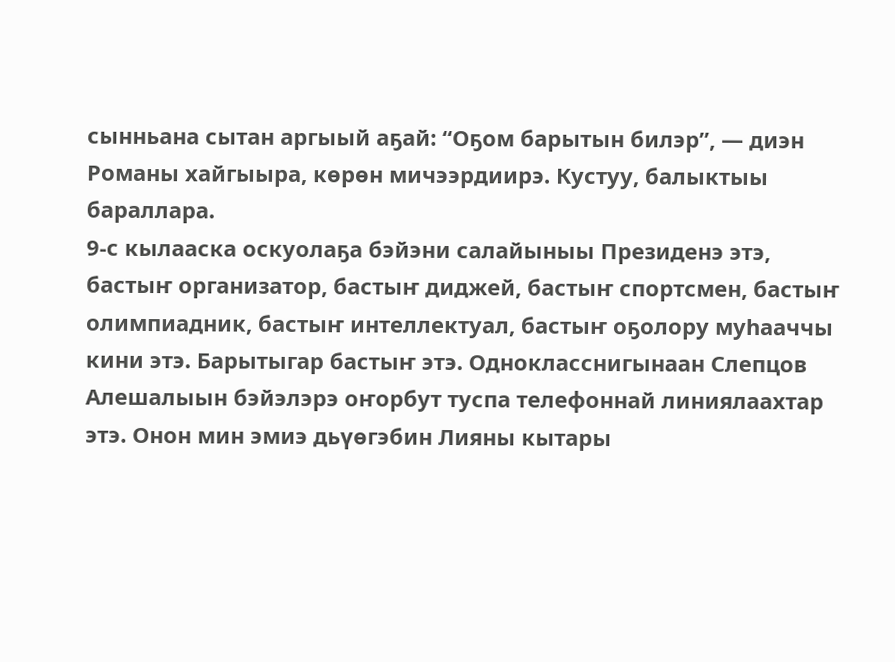сынньана сытан аргыый аҕай: “Оҕом барытын билэр”, — диэн Романы хайгыыра, көрөн мичээрдиирэ. Кустуу, балыктыы бараллара.
9-с кылааска оскуолаҕа бэйэни салайыныы Президенэ этэ, бастыҥ организатор, бастыҥ диджей, бастыҥ спортсмен, бастыҥ олимпиадник, бастыҥ интеллектуал, бастыҥ оҕолору муһааччы кини этэ. Барытыгар бастыҥ этэ. Однокласснигынаан Слепцов Алешалыын бэйэлэрэ оҥорбут туспа телефоннай линиялаахтар этэ. Онон мин эмиэ дьүөгэбин Лияны кытары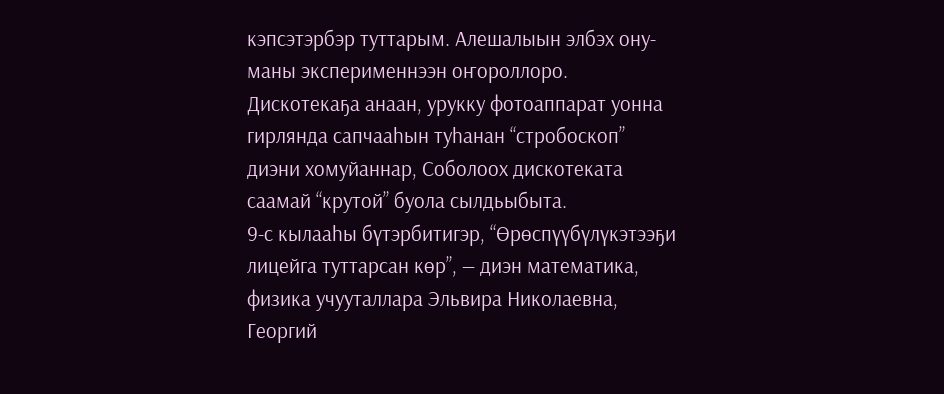кэпсэтэрбэр туттарым. Алешалыын элбэх ону-маны эксперименнээн оҥороллоро. Дискотекаҕа анаан, урукку фотоаппарат уонна гирлянда сапчааһын туһанан “стробоскоп” диэни хомуйаннар, Соболоох дискотеката саамай “крутой” буола сылдьыбыта.
9-с кылааһы бүтэрбитигэр, “Өрөспүүбүлүкэтээҕи лицейга туттарсан көр”, — диэн математика, физика учууталлара Эльвира Николаевна, Георгий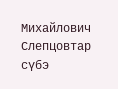Михайлович Слепцовтар сүбэ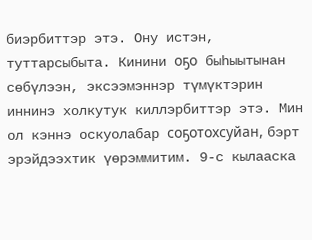биэрбиттэр этэ. Ону истэн, туттарсыбыта. Кинини оҕо быһыытынан сөбүлээн, эксээмэннэр түмүктэрин иннинэ холкутук киллэрбиттэр этэ. Мин ол кэннэ оскуолабар соҕотохсуйан, бэрт эрэйдээхтик үөрэммитим. 9-с кылааска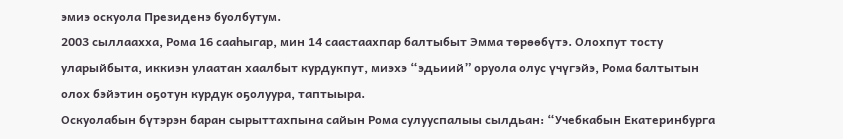эмиэ оскуола Президенэ буолбутум.
2003 сыллаахха, Рома 16 сааһыгар, мин 14 саастаахпар балтыбыт Эмма төрөөбүтэ. Олохпут тосту уларыйбыта, иккиэн улаатан хаалбыт курдукпут, миэхэ “эдьиий” оруола олус үчүгэйэ, Рома балтытын олох бэйэтин оҕотун курдук оҕолуура, таптыыра.
Оскуолабын бүтэрэн баран сырыттахпына сайын Рома сулууспалыы сылдьан: “Учебкабын Екатеринбурга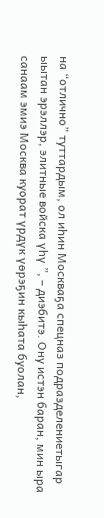на “отлично” туттардым, ол иһин Москваҕа спецназ подразделениетыгар ыытан эрэллэр, элитные войска үһү ”, – диэбитэ. Ону истэн баран, мин ыра санаам эмиэ Москва куорат үрдүк үөрэҕин кыһата буолан,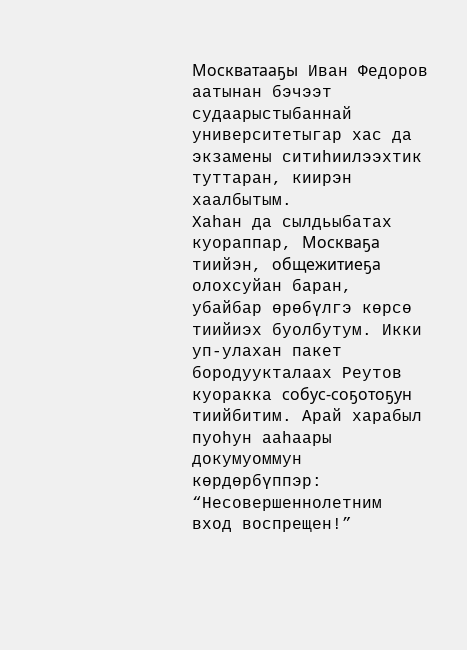Москватааҕы Иван Федоров аатынан бэчээт судаарыстыбаннай университетыгар хас да экзамены ситиһиилээхтик туттаран, киирэн хаалбытым.
Хаһан да сылдьыбатах куораппар, Москваҕа тиийэн, общежитиеҕа олохсуйан баран, убайбар өрөбүлгэ көрсө тиийиэх буолбутум. Икки уп-улахан пакет бородуукталаах Реутов куоракка собус-соҕотоҕун тиийбитим. Арай харабыл пуоһун ааһаары докумуоммун көрдөрбүппэр: “Несовершеннолетним вход воспрещен!”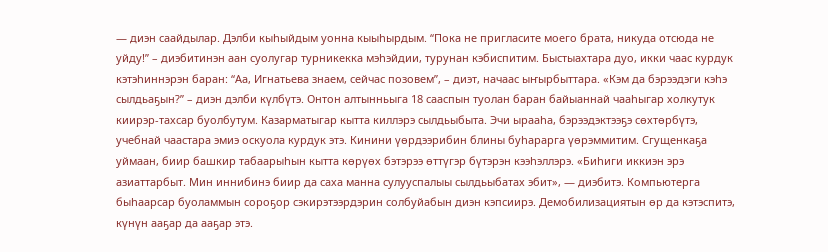— диэн саайдылар. Дэлби кыһыйдым уонна кыыһырдым. “Пока не пригласите моего брата, никуда отсюда не уйду!” – диэбитинэн аан суолугар турникекка мэһэйдии, турунан кэбиспитим. Быстыахтара дуо, икки чаас курдук кэтэһиннэрэн баран: “Аа, Игнатьева знаем, сейчас позовем”, – диэт, начаас ыҥырбыттара. «Кэм да бэрээдэги кэһэ сылдьаҕын?” – диэн дэлби күлбүтэ. Онтон алтынньыга 18 сааспын туолан баран байыаннай чааһыгар холкутук киирэр-тахсар буолбутум. Казарматыгар кытта киллэрэ сылдьыбыта. Эчи ырааһа, бэрээдэктээҕэ сөхтөрбүтэ, учебнай чаастара эмиэ оскуола курдук этэ. Кинини үөрдээрибин блины буһарарга үөрэммитим. Сгущенкаҕа уймаан, биир башкир табаарыһын кытта көрүөх бэтэрээ өттүгэр бүтэрэн кээһэллэрэ. «Биһиги иккиэн эрэ азиаттарбыт. Мин иннибинэ биир да саха манна сулууспалыы сылдьыбатах эбит», — диэбитэ. Компьютерга быһаарсар буоламмын сороҕор сэкирэтээрдэрин солбуйабын диэн кэпсиирэ. Демобилизациятын өр да кэтэспитэ, күнүн ааҕар да ааҕар этэ.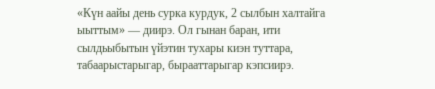«Күн аайы день сурка курдук, 2 сылбын халтайга ыыттым» — диирэ. Ол гынан баран, ити сылдьыбытын үйэтин тухары киэн туттара, табаарыстарыгар, бырааттарыгар кэпсиирэ.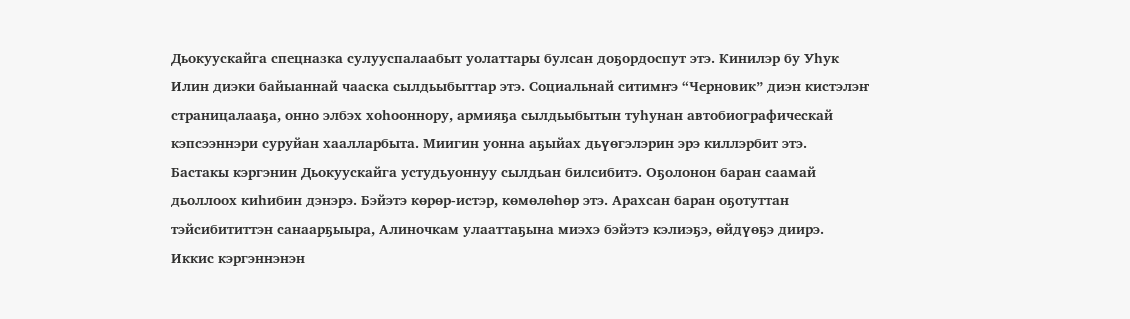Дьокуускайга спецназка сулууспалаабыт уолаттары булсан доҕордоспут этэ. Кинилэр бу Уһук Илин диэки байыаннай чааска сылдьыбыттар этэ. Социальнай ситимҥэ “Черновик” диэн кистэлэҥ страницалааҕа, онно элбэх хоһооннору, армияҕа сылдьыбытын туһунан автобиографическай кэпсээннэри суруйан хаалларбыта. Миигин уонна аҕыйах дьүөгэлэрин эрэ киллэрбит этэ.
Бастакы кэргэнин Дьокуускайга устудьуоннуу сылдьан билсибитэ. Оҕолонон баран саамай дьоллоох киһибин дэнэрэ. Бэйэтэ көрөр-истэр, көмөлөһөр этэ. Арахсан баран оҕотуттан тэйсибититтэн санаарҕыыра, Алиночкам улааттаҕына миэхэ бэйэтэ кэлиэҕэ, өйдүөҕэ диирэ.
Иккис кэргэннэнэн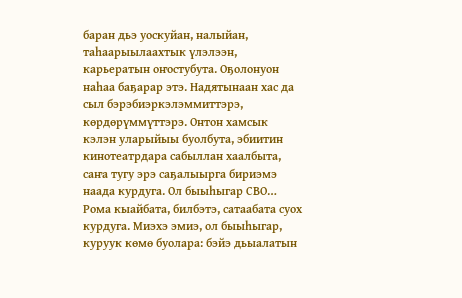баран дьэ уоскуйан, налыйан, таһаарыылаахтык үлэлээн, карьератын оҥостубута. Оҕолонуон наһаа баҕарар этэ. Надятынаан хас да сыл бэрэбиэркэлэммиттэрэ, көрдөрүммүттэрэ. Онтон хамсык кэлэн уларыйыы буолбута, эбиитин кинотеатрдара сабыллан хаалбыта, саҥа тугу эрэ саҕалыырга бириэмэ наада курдуга. Ол быыһыгар СВО… Рома кыайбата, билбэтэ, сатаабата суох курдуга. Миэхэ эмиэ, ол быыһыгар, куруук көмө буолара: бэйэ дьыалатын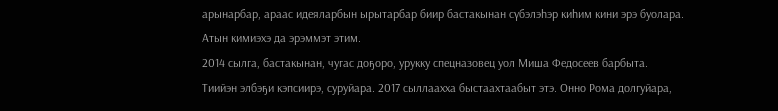арынарбар, араас идеяларбын ырытарбар биир бастакынан сүбэлэһэр киһим кини эрэ буолара. Атын кимиэхэ да эрэммэт этим.
2014 сылга, бастакынан, чугас доҕоро, урукку спецназовец уол Миша Федосеев барбыта. Тиийэн элбэҕи кэпсиирэ, суруйара. 2017 сыллаахха быстаахтаабыт этэ. Онно Рома долгуйара,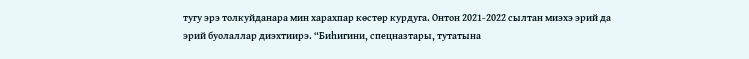тугу эрэ толкуйданара мин харахпар көстөр курдуга. Онтон 2021-2022 сылтан миэхэ эрий да эрий буолаллар диэхтиирэ. “Биһигини, спецназтары, тутатына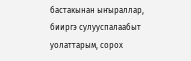бастакынан ыҥыраллар, бииргэ сулууспалаабыт уолаттарым, сорох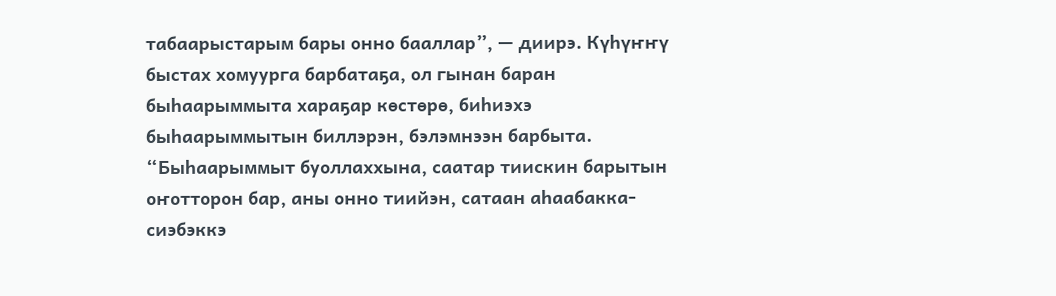табаарыстарым бары онно бааллар”, — диирэ. Күһүҥҥү быстах хомуурга барбатаҕа, ол гынан баран быһаарыммыта хараҕар көстөрө, биһиэхэ быһаарыммытын биллэрэн, бэлэмнээн барбыта. “Быһаарыммыт буоллаххына, саатар тиискин барытын оҥотторон бар, аны онно тиийэн, сатаан аһаабакка-сиэбэккэ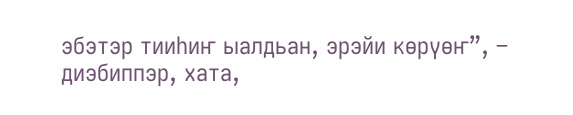эбэтэр тииһиҥ ыалдьан, эрэйи көрүөҥ”, – диэбиппэр, хата,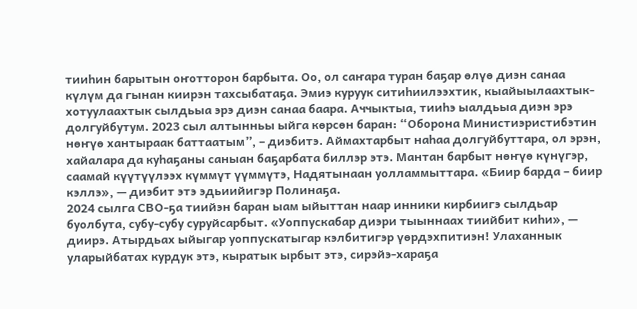тииһин барытын оҥотторон барбыта. Оо, ол саҥара туран баҕар өлүө диэн санаа күлүм да гынан киирэн тахсыбатаҕа. Эмиэ куруук ситиһиилээхтик, кыайыылаахтык-хотуулаахтык сылдьыа эрэ диэн санаа баара. Аччыктыа, тииһэ ыалдьыа диэн эрэ долгуйбутум. 2023 сыл алтынньы ыйга көрсөн баран: “Оборона Министиэристибэтин нөҥүө хантыраак баттаатым”, – диэбитэ. Аймахтарбыт наһаа долгуйбуттара, ол эрэн, хайалара да куһаҕаны саныан баҕарбата биллэр этэ. Мантан барбыт нөҥүө күнүгэр, саамай күүтүүлээх күммүт үүммүтэ, Надятынаан уолламмыттара. «Биир барда – биир кэллэ», — диэбит этэ эдьиийигэр Полинаҕа.
2024 сылга СВО-ҕа тиийэн баран ыам ыйыттан наар инники кирбиигэ сылдьар буолбута, субу-субу суруйсарбыт. «Уоппускабар диэри тыыннаах тиийбит киһи», — диирэ. Атырдьах ыйыгар уоппускатыгар кэлбитигэр үөрдэхпитиэн! Улаханнык уларыйбатах курдук этэ, кыратык ырбыт этэ, сирэйэ-хараҕа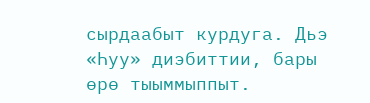сырдаабыт курдуга. Дьэ «Һуу» диэбиттии, бары өрө тыыммыппыт.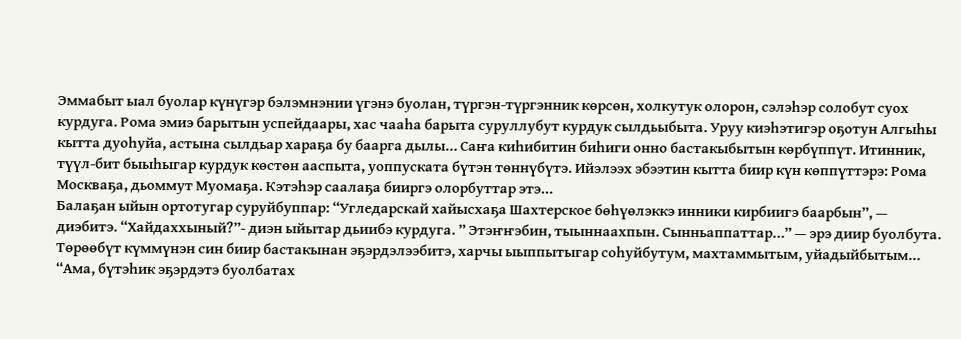Эммабыт ыал буолар күнүгэр бэлэмнэнии үгэнэ буолан, түргэн-түргэнник көрсөн, холкутук олорон, сэлэһэр солобут суох курдуга. Рома эмиэ барытын успейдаары, хас чааһа барыта суруллубут курдук сылдьыбыта. Уруу киэһэтигэр оҕотун Алгыһы кытта дуоһуйа, астына сылдьар хараҕа бу баарга дылы… Саҥа киһибитин биһиги онно бастакыбытын көрбүппүт. Итинник, түүл-бит быыһыгар курдук көстөн ааспыта, уоппуската бүтэн төннүбүтэ. Ийэлээх эбээтин кытта биир күн көппүттэрэ: Рома Москваҕа, дьоммут Муомаҕа. Кэтэһэр саалаҕа бииргэ олорбуттар этэ…
Балаҕан ыйын ортотугар суруйбуппар: “Угледарскай хайысхаҕа Шахтерское бөһүөлэккэ инники кирбиигэ баарбын”, — диэбитэ. “Хайдаххыный?”- диэн ыйытар дьиибэ курдуга. ” Этэҥҥэбин, тыыннаахпын. Сынньаппаттар…” — эрэ диир буолбута. Төрөөбүт күммүнэн син биир бастакынан эҕэрдэлээбитэ, харчы ыыппытыгар соһуйбутум, махтаммытым, уйадыйбытым… “Ама, бүтэһик эҕэрдэтэ буолбатах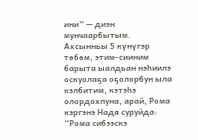ини” — диэн мунчаарбытым.
Ахсынньы 5 күнүгэр төбөм, этим-сииним барыта ыалдьан нэһиилэ оскуолаҕа оҕолорбун ыла кэлбитим, кэтэһэ олордохпуна, арай, Рома кэргэнэ Надя суруйда: “Рома сибээскэ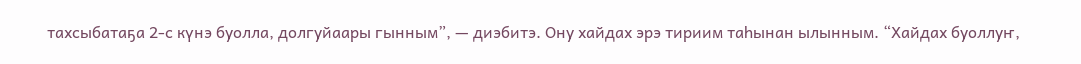тахсыбатаҕа 2-с күнэ буолла, долгуйаары гынным”, — диэбитэ. Ону хайдах эрэ тириим таһынан ылынным. “Хайдах буоллуҥ,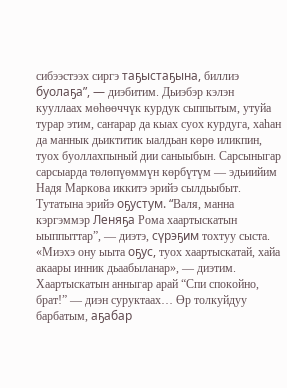сибээстээх сиргэ таҕыстаҕына, биллиэ буолаҕа”, — диэбитим. Дьиэбэр кэлэн кууллаах мөһөөччүк курдук сыппытым, утуйа турар этим, саҥарар да кыах суох курдуга, хаһан да маннык дьиктитик ыалдьан көрө иликпин, туох буоллахпыный дии саныыбын. Сарсыныгар сарсыарда төлөпүөммүн көрбүтүм — эдьиийим Надя Маркова иккитэ эрийэ сылдьыбыт. Тутатына эрийэ оҕустум. “Валя, манна кэргэммэр Леняҕа Рома хаартыскатын ыыппыттар”, — диэтэ, сүрэҕим тохтуу сыста. «Миэхэ ону ыыта оҕус, туох хаартыскатай, хайа акаары инник дьаабыланар», — диэтим. Хаартыскатын анныгар арай “Спи спокойно, брат!” — диэн суруктаах… Өр толкуйдуу барбатым, аҕабар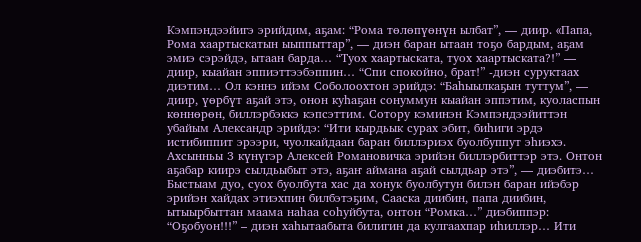Кэмпэндээйигэ эрийдим, аҕам: “Рома төлөпүөнүн ылбат”, — диир. «Папа, Рома хаартыскатын ыыппыттар”, — диэн баран ытаан тоҕо бардым, аҕам эмиэ сэрэйдэ, ытаан барда… “Туох хаартыската, туох хаартыската?!” — диир, кыайан эппиэттээбэппин… “Спи спокойно, брат!” -диэн суруктаах диэтим… Ол кэннэ ийэм Соболоохтон эрийдэ: “Баһыылкаҕын туттум”, — диир, үөрбүт аҕай этэ, онон куһаҕан сонуммун кыайан эппэтим, куоласпын көннөрөн, биллэрбэккэ кэпсэттим. Сотору кэминэн Кэмпэндээйиттэн убайым Александр эрийдэ: “Ити кырдьык сурах эбит, биһиги эрдэ истибиппит эрээри, чуолкайдаан баран биллэриэх буолбуппут эһиэхэ. Ахсынньы 3 күнүгэр Алексей Романовичка эрийэн биллэрбиттэр этэ. Онтон аҕабар киирэ сылдьыбыт этэ, аҕаҥ аймана аҕай сылдьар этэ”, — диэбитэ… Быстыам дуо, суох буолбута хас да хонук буолбутун билэн баран ийэбэр эрийэн хайдах этиэхпин билбэтэҕим, Сааска диибин, папа диибин, ытыырбыттан маама наһаа соһуйбута, онтон “Ромка…” диэбиппэр: “Оҕобуон!!!” – диэн хаһытаабыта билигин да кулгаахпар иһиллэр… Ити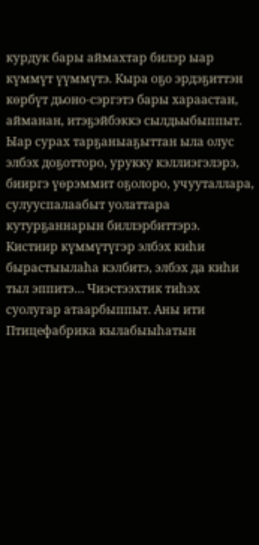курдук бары аймахтар билэр ыар күммүт үүммүтэ. Кыра оҕо эрдэҕиттэн көрбүт дьоно-сэргэтэ бары хараастан, айманан, итэҕэйбэккэ сылдьыбыппыт. Ыар сурах тарҕаныаҕыттан ыла олус элбэх доҕотторо, урукку кэллиэгэлэрэ, бииргэ үөрэммит оҕолоро, учууталлара, сулууспалаабыт уолаттара кутурҕаннарын биллэрбиттэрэ.
Кистиир күммүтүгэр элбэх киһи бырастыылаһа кэлбитэ, элбэх да киһи тыл эппитэ… Чиэстээхтик тиһэх суолугар атаарбыппыт. Аны ити Птицефабрика кылабыыһатын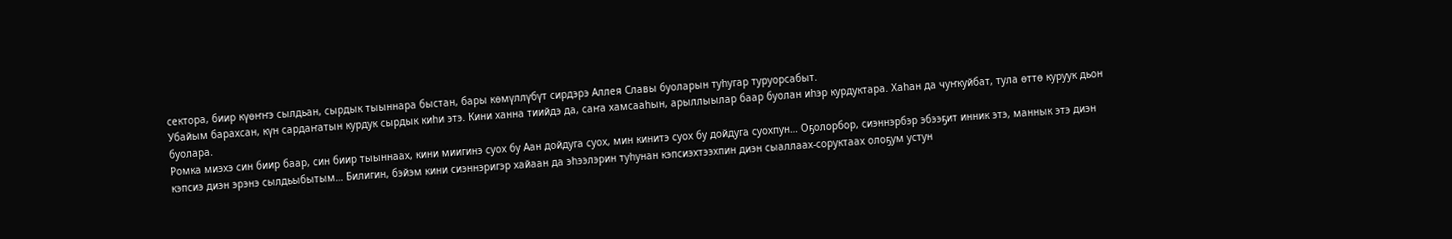сектора, биир күөҥҥэ сылдьан, сырдык тыыннара быстан, бары көмүллүбүт сирдэрэ Аллея Славы буоларын туһугар туруорсабыт.
Убайым барахсан, күн сардаҥатын курдук сырдык киһи этэ. Кини ханна тиийдэ да, саҥа хамсааһын, арыллыылар баар буолан иһэр курдуктара. Хаһан да чуҥкуйбат, тула өттө куруук дьон буолара.
Ромка миэхэ син биир баар, син биир тыыннаах, кини миигинэ суох бу Аан дойдуга суох, мин кинитэ суох бу дойдуга суохпун… Оҕолорбор, сиэннэрбэр эбээҕит инник этэ, маннык этэ диэн кэпсиэ диэн эрэнэ сылдьыбытым… Билигин, бэйэм кини сиэннэригэр хайаан да эһээлэрин туһунан кэпсиэхтээхпин диэн сыаллаах-соруктаах олоҕум устун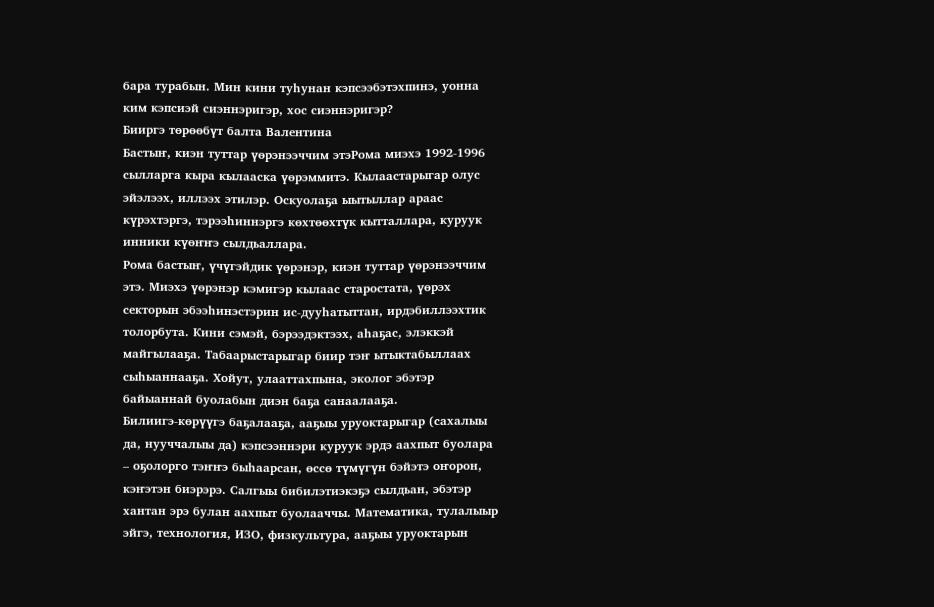бара турабын. Мин кини туһунан кэпсээбэтэхпинэ, уонна ким кэпсиэй сиэннэригэр, хос сиэннэригэр?
Бииргэ төрөөбүт балта Валентина
Бастыҥ, киэн туттар үөрэнээччим этэРома миэхэ 1992-1996 сылларга кыра кылааска үөрэммитэ. Кылаастарыгар олус эйэлээх, иллээх этилэр. Оскуолаҕа ыытыллар араас күрэхтэргэ, тэрээһиннэргэ көхтөөхтүк кытталлара, куруук инники күөҥҥэ сылдьаллара.
Рома бастыҥ, үчүгэйдик үөрэнэр, киэн туттар үөрэнээччим этэ. Миэхэ үөрэнэр кэмигэр кылаас старостата, үөрэх секторын эбээһинэстэрин ис-дууһатыттан, ирдэбиллээхтик толорбута. Кини сэмэй, бэрээдэктээх, аһаҕас, элэккэй майгылааҕа. Табаарыстарыгар биир тэҥ ытыктабыллаах сыһыаннааҕа. Хойут, улааттахпына, эколог эбэтэр байыаннай буолабын диэн баҕа санаалааҕа.
Билиигэ-көрүүгэ баҕалааҕа, ааҕыы уруоктарыгар (сахалыы да, нууччалыы да) кэпсээннэри куруук эрдэ аахпыт буолара – оҕолорго тэҥҥэ быһаарсан, өссө түмүгүн бэйэтэ оҥорон, кэҥэтэн биэрэрэ. Салгыы бибилэтиэкэҕэ сылдьан, эбэтэр хантан эрэ булан аахпыт буолааччы. Математика, тулалыыр эйгэ, технология, ИЗО, физкультура, ааҕыы уруоктарын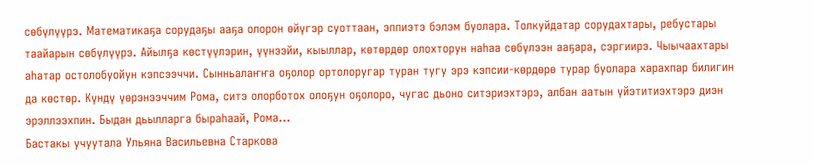сөбүлүүрэ. Математикаҕа сорудаҕы ааҕа олорон өйүгэр суоттаан, эппиэтэ бэлэм буолара. Толкуйдатар сорудахтары, ребустары таайарын сөбүлүүрэ. Айылҕа көстүүлэрин, үүнээйи, кыыллар, көтөрдөр олохторун наһаа сөбүлээн ааҕара, сэргиирэ. Чыычаахтары аһатар остолобуойун кэпсээччи. Сынньалаҥҥа оҕолор ортолоругар туран тугу эрэ кэпсии-көрдөрө турар буолара харахпар билигин да көстөр. Күндү үөрэнээччим Рома, ситэ олорботох олоҕун оҕолоро, чугас дьоно ситэриэхтэрэ, албан аатын үйэтитиэхтэрэ диэн эрэллээхпин. Быдан дьылларга быраһаай, Рома…
Бастакы учуутала Ульяна Васильевна Старкова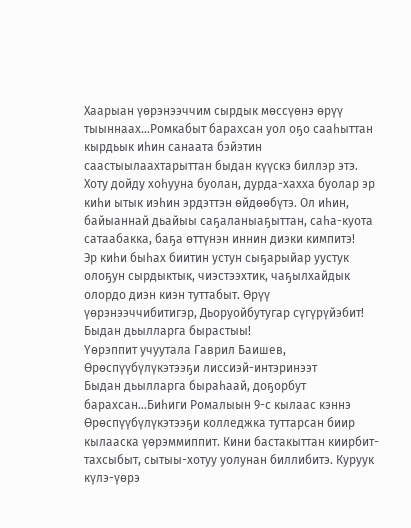Хаарыан үөрэнээччим сырдык мөссүөнэ өрүү тыыннаах…Ромкабыт барахсан уол оҕо сааһыттан кырдьык иһин санаата бэйэтин саастыылаахтарыттан быдан күүскэ биллэр этэ. Хоту дойду хоһууна буолан, дурда-хахха буолар эр киһи ытык иэһин эрдэттэн өйдөөбүтэ. Ол иһин, байыаннай дьайыы саҕаланыаҕыттан, саһа-куота сатаабакка, баҕа өттүнэн иннин диэки кимпитэ!
Эр киһи быһах биитин устун сыҕарыйар уустук олоҕун сырдыктык, чиэстээхтик, чаҕылхайдык олордо диэн киэн туттабыт. Өрүү үөрэнээччибитигэр, Дьоруойбутугар сүгүрүйэбит! Быдан дьылларга бырастыы!
Үөрэппит учуутала Гаврил Баишев, Өрөспүүбүлүкэтээҕи лиссиэй-интэринээт
Быдан дьылларга быраһаай, доҕорбут барахсан…Биһиги Ромалыын 9-с кылаас кэннэ Өрөспүүбүлүкэтээҕи колледжка туттарсан биир кылааска үөрэммиппит. Кини бастакыттан киирбит-тахсыбыт, сытыы-хотуу уолунан биллибитэ. Куруук күлэ-үөрэ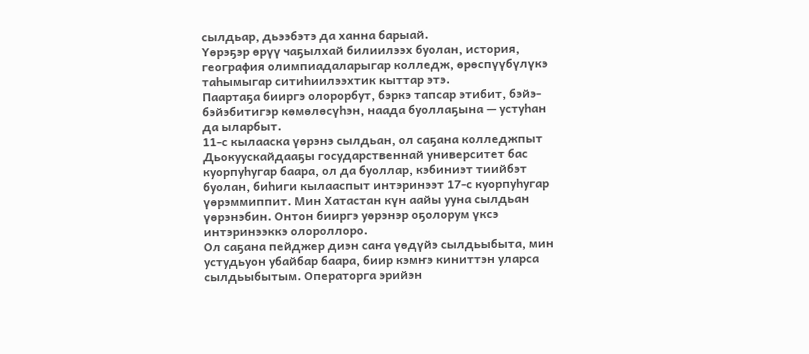сылдьар, дьээбэтэ да ханна барыай.
Үөрэҕэр өрүү чаҕылхай билиилээх буолан, история, география олимпиадаларыгар колледж, өрөспүүбүлүкэ таһымыгар ситиһиилээхтик кыттар этэ.
Паартаҕа бииргэ олорорбут, бэркэ тапсар этибит, бэйэ-бэйэбитигэр көмөлөсүһэн, наада буоллаҕына — устуһан да ыларбыт.
11-с кылааска үөрэнэ сылдьан, ол саҕана колледжпыт Дьокуускайдааҕы государственнай университет бас куорпуһугар баара, ол да буоллар, кэбиниэт тиийбэт буолан, биһиги кылааспыт интэринээт 17-с куорпуһугар үөрэммиппит. Мин Хатастан күн аайы ууна сылдьан үөрэнэбин. Онтон бииргэ уөрэнэр оҕолорум үксэ интэринээккэ олороллоро.
Ол саҕана пейджер диэн саҥа үөдүйэ сылдьыбыта, мин устудьуон убайбар баара, биир кэмҥэ киниттэн уларса сылдьыбытым. Операторга эрийэн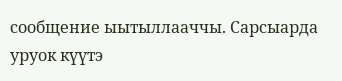сообщение ыытыллааччы. Сарсыарда уруок күүтэ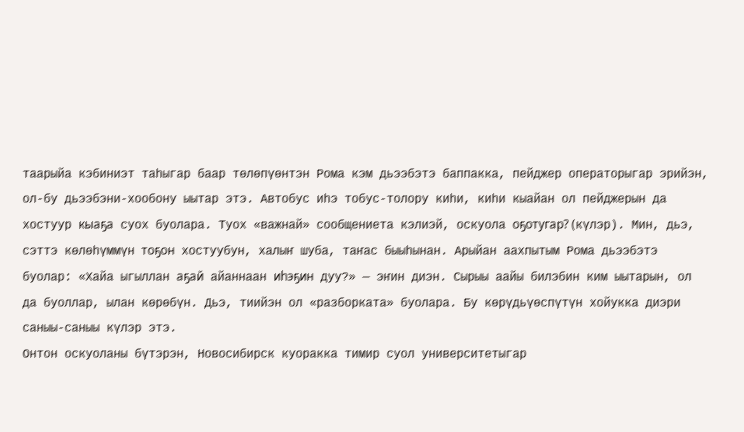таарыйа кэбиниэт таһыгар баар төлөпүөнтэн Рома кэм дьээбэтэ баппакка, пейджер операторыгар эрийэн, ол-бу дьээбэни-хообону ыытар этэ. Автобус иһэ тобус-толору киһи, киһи кыайан ол пейджерын да хостуур кыаҕа суох буолара. Туох «важнай» сообщениета кэлиэй, оскуола оҕотугар? (күлэр). Мин, дьэ, сэттэ көлөһүммүн тоҕон хостуубун, халыҥ шуба, таҥас быыһынан. Арыйан аахпытым Рома дьээбэтэ буолар: «Хайа ыгыллан аҕай айаннаан иһэҕин дуу?» — эҥин диэн. Сырыы аайы билэбин ким ыытарын, ол да буоллар, ылан көрөбүн. Дьэ, тиийэн ол «разборката» буолара. Бу көрүдьүөспүтүн хойукка диэри саныы-саныы күлэр этэ.
Онтон оскуоланы бүтэрэн, Новосибирск куоракка тимир суол университетыгар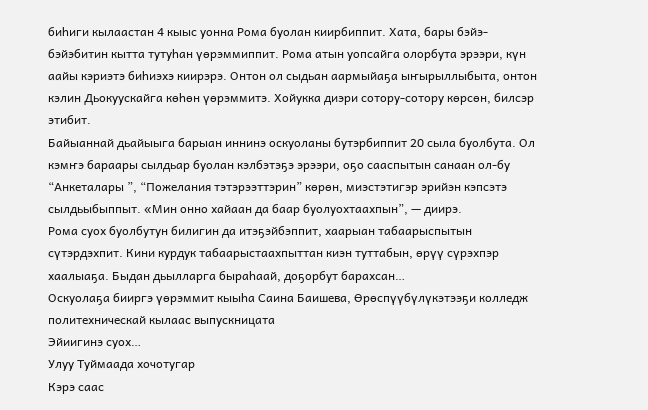биһиги кылаастан 4 кыыс уонна Рома буолан киирбиппит. Хата, бары бэйэ-бэйэбитин кытта тутуһан үөрэммиппит. Рома атын уопсайга олорбута эрээри, күн аайы кэриэтэ биһиэхэ киирэрэ. Онтон ол сыдьан аармыйаҕа ыҥырыллыбыта, онтон кэлин Дьокуускайга көһөн үөрэммитэ. Хойукка диэри сотору-сотору көрсөн, билсэр этибит.
Байыаннай дьайыыга барыан иннинэ оскуоланы бутэрбиппит 20 сыла буолбута. Ол кэмҥэ бараары сылдьар буолан кэлбэтэҕэ эрээри, оҕо сааспытын санаан ол-бу “Анкеталары ”, “Пожелания тэтэрээттэрин” көрөн, миэстэтигэр эрийэн кэпсэтэ сылдьыбыппыт. «Мин онно хайаан да баар буолуохтаахпын”, — диирэ.
Рома суох буолбутун билигин да итэҕэйбэппит, хаарыан табаарыспытын сүтэрдэхпит. Кини курдук табаарыстаахпыттан киэн туттабын, өрүү сүрэхпэр хаалыаҕа. Быдан дьылларга быраһаай, доҕорбут барахсан…
Оскуолаҕа бииргэ үөрэммит кыыһа Саина Баишева, Өрөспүүбүлүкэтээҕи колледж политехническай кылаас выпускницата
Эйиигинэ суох…
Улуу Туймаада хочотугар
Кэрэ саас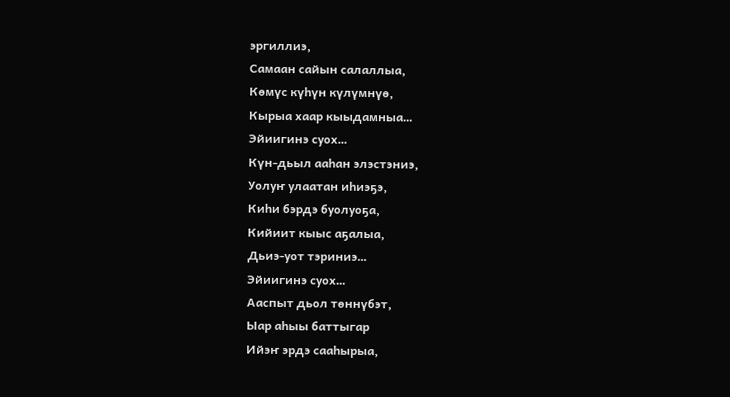эргиллиэ,
Самаан сайын салаллыа,
Көмүс күһүн күлүмнүө,
Кырыа хаар кыыдамныа…
Эйиигинэ суох…
Күн-дьыл ааһан элэстэниэ,
Уолуҥ улаатан иһиэҕэ,
Киһи бэрдэ буолуоҕа,
Кийиит кыыс аҕалыа,
Дьиэ-уот тэриниэ…
Эйиигинэ суох…
Ааспыт дьол төннүбэт,
Ыар аһыы баттыгар
Ийэҥ эрдэ сааһырыа,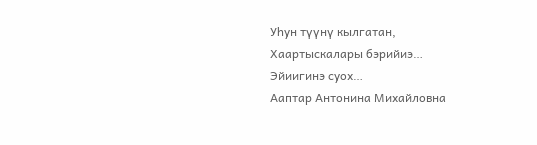Уһун түүнү кылгатан,
Хаартыскалары бэрийиэ…
Эйиигинэ суох…
Ааптар Антонина Михайловна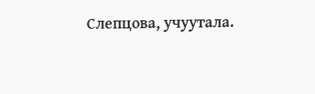Слепцова, учуутала.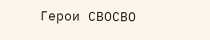Герои СВОСВО